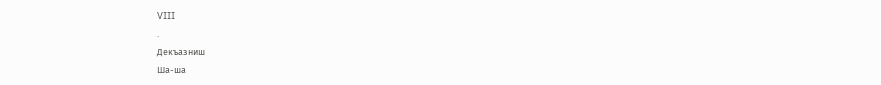VIII
.
Декъазниш
Ша-ша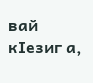вай кIезиг а,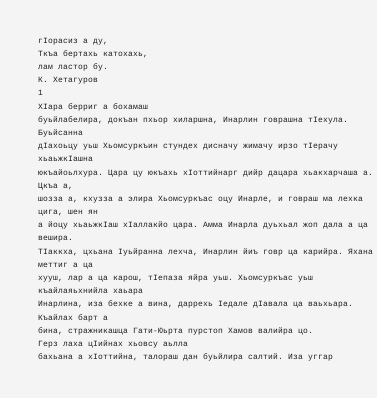гIорасиз а ду,
Ткъа бертахь катохахь,
лам ластор бу.
К. Хетагуров
1
ХIара берриг а бохамаш
буьйлабелира, докъан пхьор хиларшна, Инарлин говрашна тIехула. Буьйсанна
дIахоьцу уьш Хьомсуркъин стундех дисначу жимачу ирзо тIерачу хьаьжкIашна
юкъайоьлхура. Цара цу юкъахь хIоттийнарг дийр дацара хьакхарчаша а. Цкъа а,
шозза а, кхузза а элира Хьомсуркъас оцу Инарле, и говраш ма лехка цига, шен ян
а йоцу хьаьжкIаш хIаллакйо цара. Амма Инарла дуьхьал жоп дала а ца вешира.
ТIаккха, цхьана Iуьйранна лехча, Инарлин йиъ говр ца карийра. Яхана меттиг а ца
хууш, лар а ца карош, тIепаза яйра уьш. Хьомсуркъас уьш къайлаяьхнийла хаьара
Инарлина, иза бехке а вина, даррехь Iедале дIавала ца ваьхьара. Къайлах барт а
бина, стражникашца Гати-Юьрта пурстоп Хамов валийра цо.
Герз лаха цIийнах хьовсу аьлла
бахьана а хIоттийна, талораш дан буьйлира салтий. Иза уггар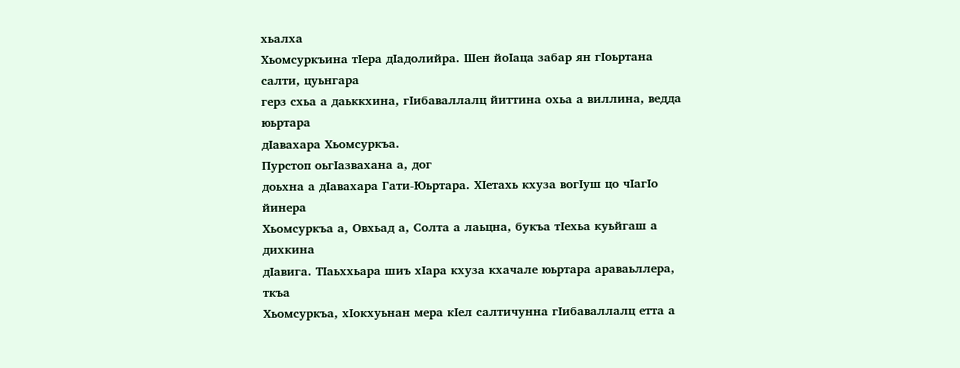хьалха
Хьомсуркъина тIера дIадолийра. Шен йоIаца забар ян гIоьртана салти, цуьнгара
герз схьа а даьккхина, гIибаваллалц йиттина охьа а виллина, ведда юьртара
дIавахара Хьомсуркъа.
Пурстоп оьгIазвахана а, дог
доьхна а дIавахара Гати-Юьртара. ХIетахь кхуза вогIуш цо чIагIо йинера
Хьомсуркъа а, Овхьад а, Солта а лаьцна, букъа тIехьа куьйгаш а дихкина
дIавига. ТIаьххьара шиъ хIара кхуза кхачале юьртара араваьллера, ткъа
Хьомсуркъа, хIокхуьнан мера кIел салтичунна гIибаваллалц етта а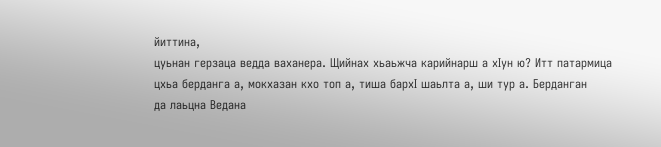йиттина,
цуьнан герзаца ведда ваханера. Щийнах хьаьжча карийнарш а хIун ю? Итт патармица
цхьа берданга а, мокхазан кхо топ а, тиша бархI шаьлта а, ши тур а. Берданган
да лаьцна Ведана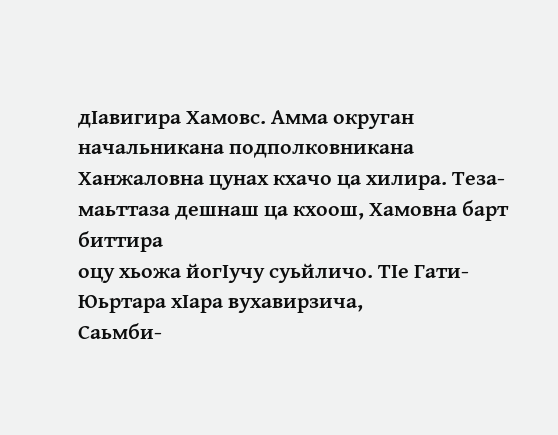дIавигира Хамовс. Амма округан начальникана подполковникана
Ханжаловна цунах кхачо ца хилира. Теза-маьттаза дешнаш ца кхоош, Хамовна барт биттира
оцу хьожа йогIучу суьйличо. ТIе Гати-Юьртара хIара вухавирзича,
Саьмби-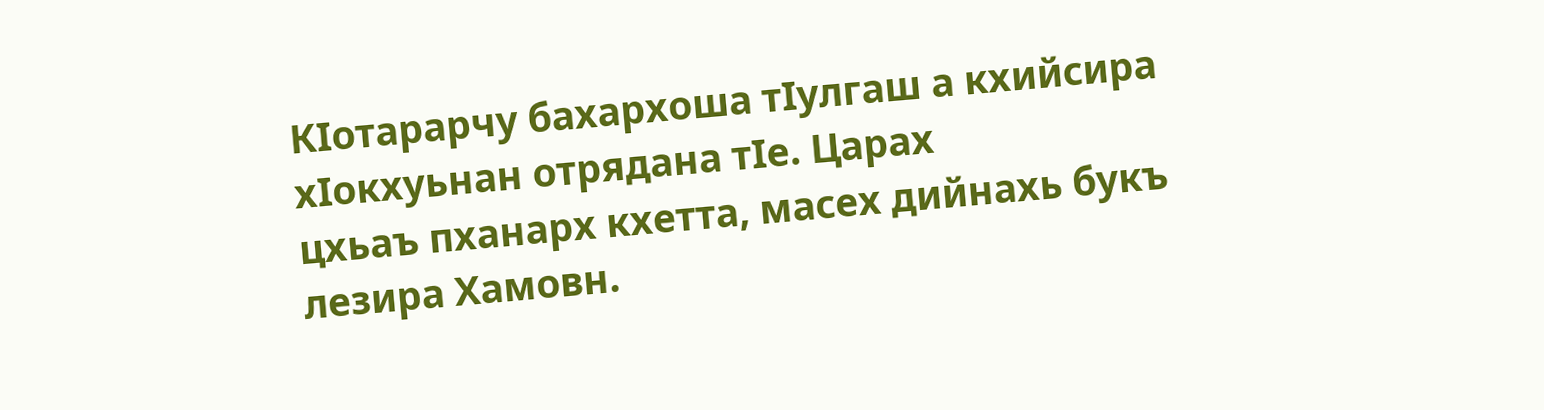КIотарарчу бахархоша тIулгаш а кхийсира хIокхуьнан отрядана тIе. Царах
цхьаъ пханарх кхетта, масех дийнахь букъ лезира Хамовн.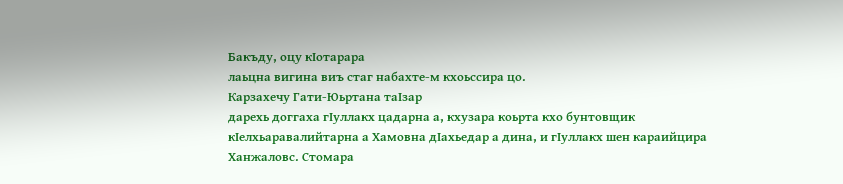Бакъду, оцу кIотарара
лаьцна вигина виъ стаг набахте-м кхоьссира цо.
Карзахечу Гати-Юьртана таIзар
дарехь доггаха гIуллакх цадарна а, кхузара коьрта кхо бунтовщик
кIелхьаравалийтарна а Хамовна дIахьедар а дина, и гIуллакх шен караийцира
Ханжаловс. Стомара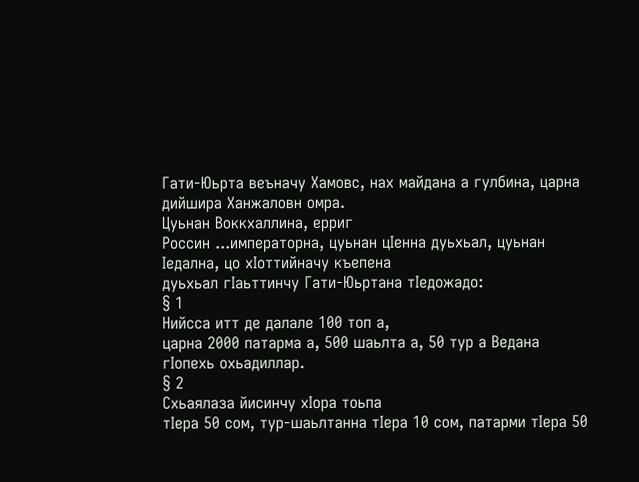Гати-Юьрта веъначу Хамовс, нах майдана а гулбина, царна
дийшира Ханжаловн омра.
Цуьнан Воккхаллина, ерриг
Россин ...императорна, цуьнан цIенна дуьхьал, цуьнан Iедална, цо хIоттийначу къепена
дуьхьал гIаьттинчу Гати-Юьртана тIедожадо:
§ 1
Нийсса итт де далале 100 топ а,
царна 2000 патарма а, 500 шаьлта а, 50 тур а Ведана гIопехь охьадиллар.
§ 2
Схьаялаза йисинчу хIора тоьпа
тIера 50 сом, тур-шаьлтанна тIера 10 сом, патарми тIера 50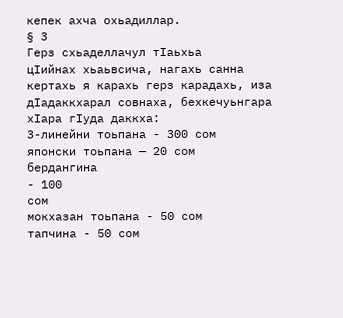кепек ахча охьадиллар.
§ 3
Герз схьаделлачул тIаьхьа
цIийнах хьаьвсича, нагахь санна кертахь я карахь герз карадахь, иза
дIадаккхарал совнаха, бехкечуьнгара хIара гIуда даккха:
3-линейни тоьпана - 300 сом
японски тоьпана — 20 сом
бердангина
- 100
сом
мокхазан тоьпана - 50 сом
тапчина - 50 сом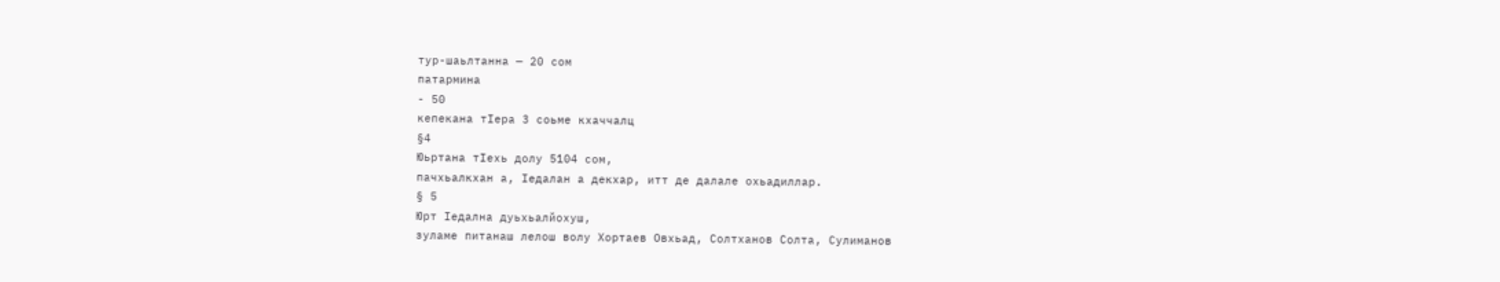тур-шаьлтанна — 20 сом
патармина
- 50
кепекана тIера 3 соьме кхаччалц
§4
Юьртана тIехь долу 5104 сом,
пачхьалкхан а, Iедалан а декхар, итт де далале охьадиллар.
§ 5
Юрт Iедална дуьхьалйохуш,
зуламе питанаш лелош волу Хортаев Овхьад, Солтханов Солта, Сулиманов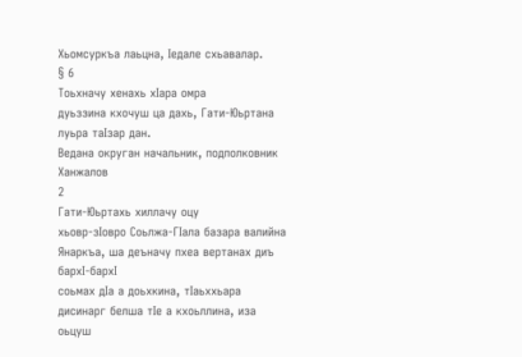Хьомсуркъа лаьцна, Iедале схьавалар.
§ 6
Тоьхначу хенахь хIара омра
дуьззина кхочуш ца дахь, Гати-Юьртана луьра таIзар дан.
Ведана округан начальник, подполковник
Ханжалов
2
Гати-Юьртахь хиллачу оцу
хьовр-зIовро Соьлжа-ГIала базара валийна Янаркъа, ша деъначу пхеа вертанах диъ бархI-бархI
соьмах дIа а доьхкина, тIаьххьара дисинарг белша тIе а кхоьллина, иза оьцуш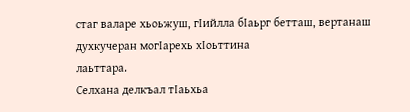стаг валаре хьоьжуш, гIийлла бIаьрг бетташ, вертанаш духкучеран могIарехь хIоьттина
лаьттара.
Селхана делкъал тIаьхьа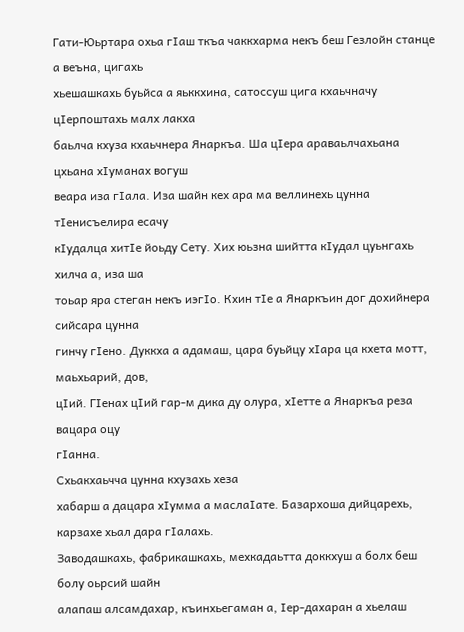Гати-Юьртара охьа гIаш ткъа чаккхарма некъ беш Гезлойн станце а веъна, цигахь
хьешашкахь буьйса а яьккхина, сатоссуш цига кхаьчначу цIерпоштахь малх лакха
баьлча кхуза кхаьчнера Янаркъа. Ша цIера араваьлчахьана цхьана хIуманах вогуш
веара иза гIала. Иза шайн кех ара ма веллинехь цунна тIенисъелира есачу
кIудалца хитIе йоьду Сету. Хих юьзна шийтта кIудал цуьнгахь хилча а, иза ша
тоьар яра стеган некъ иэгIо. Кхин тIе а Янаркъин дог дохийнера сийсара цунна
гинчу гIено. Дуккха а адамаш, цара буьйцу хIара ца кхета мотт, маьхьарий, дов,
цIий. ГIенах цIий гар-м дика ду олура, хIетте а Янаркъа реза вацара оцу
гIанна.
Схьакхаьчча цунна кхузахь хеза
хабарш а дацара хIумма а маслаIате. Базархоша дийцарехь, карзахе хьал дара гIалахь.
Заводашкахь, фабрикашкахь, мехкадаьтта доккхуш а болх беш болу оьрсий шайн
алапаш алсамдахар, къинхьегаман а, Iер-дахаран а хьелаш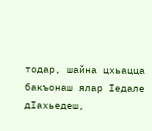тодар, шайна цхьацца
бакъонаш ялар Iедале дIахьедеш,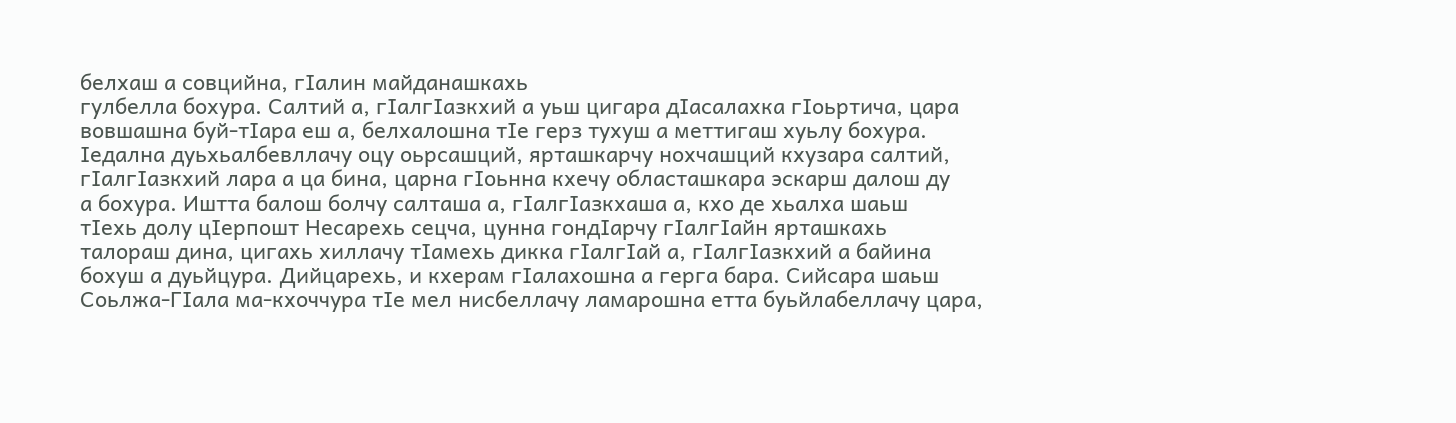белхаш а совцийна, гIалин майданашкахь
гулбелла бохура. Салтий а, гIалгIазкхий а уьш цигара дIасалахка гIоьртича, цара
вовшашна буй-тIара еш а, белхалошна тIе герз тухуш а меттигаш хуьлу бохура.
Iедална дуьхьалбевллачу оцу оьрсашций, ярташкарчу нохчашций кхузара салтий,
гIалгIазкхий лара а ца бина, царна гIоьнна кхечу областашкара эскарш далош ду
а бохура. Иштта балош болчу салташа а, гIалгIазкхаша а, кхо де хьалха шаьш
тIехь долу цIерпошт Несарехь сецча, цунна гондIарчу гIалгIайн ярташкахь
талораш дина, цигахь хиллачу тIамехь дикка гIалгIай а, гIалгIазкхий а байина
бохуш а дуьйцура. Дийцарехь, и кхерам гIалахошна а герга бара. Сийсара шаьш
Соьлжа-ГIала ма-кхоччура тIе мел нисбеллачу ламарошна етта буьйлабеллачу цара,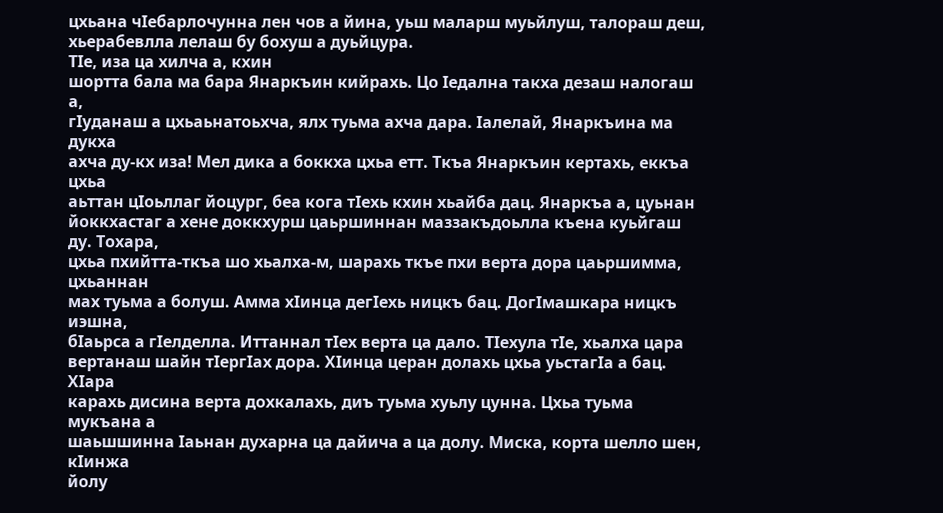цхьана чIебарлочунна лен чов а йина, уьш маларш муьйлуш, талораш деш,
хьерабевлла лелаш бу бохуш а дуьйцура.
ТIе, иза ца хилча а, кхин
шортта бала ма бара Янаркъин кийрахь. Цо Iедална такха дезаш налогаш а,
гIуданаш а цхьаьнатоьхча, ялх туьма ахча дара. Iалелай, Янаркъина ма дукха
ахча ду-кх иза! Мел дика а боккха цхьа етт. Ткъа Янаркъин кертахь, еккъа цхьа
аьттан цIоьллаг йоцург, беа кога тIехь кхин хьайба дац. Янаркъа а, цуьнан
йоккхастаг а хене доккхурш цаьршиннан маззакъдоьлла къена куьйгаш ду. Тохара,
цхьа пхийтта-ткъа шо хьалха-м, шарахь ткъе пхи верта дора цаьршимма, цхьаннан
мах туьма а болуш. Амма хIинца дегIехь ницкъ бац. ДогIмашкара ницкъ иэшна,
бIаьрса а гIелделла. Иттаннал тIех верта ца дало. ТIехула тIе, хьалха цара
вертанаш шайн тIергIах дора. ХIинца церан долахь цхьа уьстагIа а бац. ХIара
карахь дисина верта дохкалахь, диъ туьма хуьлу цунна. Цхьа туьма мукъана а
шаьшшинна Iаьнан духарна ца дайича а ца долу. Миска, корта шелло шен, кIинжа
йолу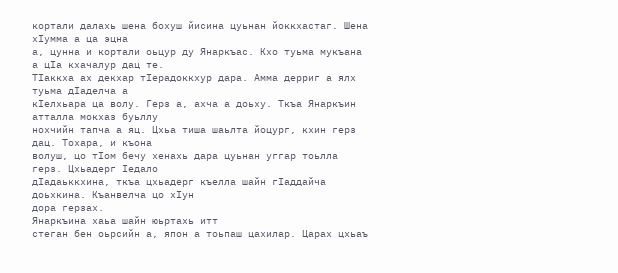кортали далахь шена бохуш йисина цуьнан йоккхастаг. Шена хIумма а ца эцна
а, цунна и кортали оьцур ду Янаркъас. Кхо туьма мукъана а цIа кхачалур дац те.
ТIаккха ах декхар тIерадоккхур дара. Амма дерриг а ялх туьма дIаделча а
кIелхьара ца волу. Герз а, ахча а доьху. Ткъа Янаркъин атталла мокхаз буьллу
нохчийн тапча а яц. Цхьа тиша шаьлта йоцург, кхин герз дац. Тохара, и къона
волуш, цо тIом бечу хенахь дара цуьнан уггар тоьлла герз. Цхьадерг Iедало
дIадаьккхина, ткъа цхьадерг къелла шайн гIаддайча доьхкина. Къанвелча цо хIун
дора герзах.
Янаркъина хаьа шайн юьртахь итт
стеган бен оьрсийн а, япон а тоьпаш цахилар. Царах цхьаъ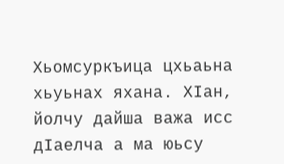Хьомсуркъица цхьаьна
хьуьнах яхана. ХIан, йолчу дайша важа исс дIаелча а ма юьсу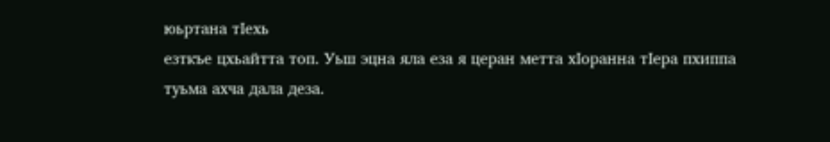юьртана тIехь
езткъе цхьайтта топ. Уьш эцна яла еза я церан метта хIоранна тIера пхиппа
туьма ахча дала деза.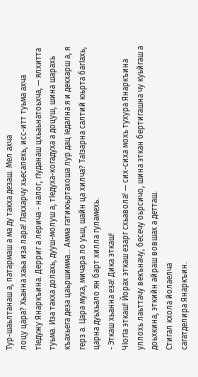Тур-шаьлтанаш а, патармаш а ма ду такха дезаш. Мел ахча
лоцу цара? Хьанна хаьа иза лара! Лаххарчу хьесапехь, исс-итт туьма ахча
тIедужу Янаркъина. Дерриг а лерича - налог, гIуданаш цхьаьнатоьхча, — ялхитта
туьма. Иза такха долахь, дууш-молуш а, тIедуха-когадуха а доцуш, шина шарахь
къахьега деза цаьршимма... Амма гатиюьртахоша лур дац Iедална я и декхарш а, я
герз а. Цара муха, мичара ло уьш, шайн ца хилча? ТаIзарна салтий юьрта багIахь,
царна дуьхьало ян барт хилла гуламехь.
- Эткаш хьанна еза! Дика эткаш!
ЧIогIа эткаш! Йорах эткаш езарг схьавола! — сих-сиха мохь тухура Янаркъина
уллохь лаьттачу векъначу, бесечу оьрсичо, шина эткан бертигашна чу куьйгаш а
доьхкина, эткийн айраш вовшах а детташ.
Стигал кхола йолаелча
сагатделира Янаркъин.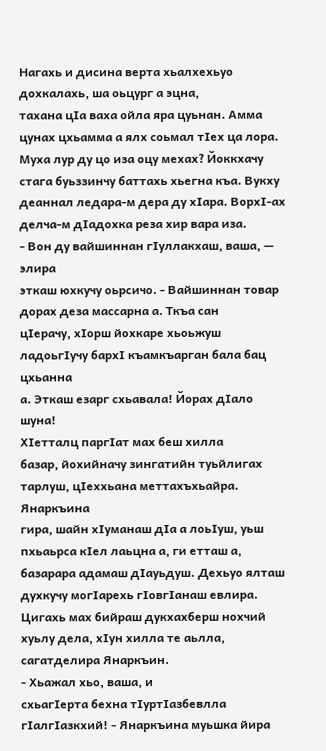Нагахь и дисина верта хьалхехьуо дохкалахь, ша оьцург а эцна,
тахана цIа ваха ойла яра цуьнан. Амма цунах цхьамма а ялх соьмал тIех ца лора.
Муха лур ду цо иза оцу мехах? Йоккхачу стага буьззинчу баттахь хьегна къа. Вукху
деаннал ледара-м дера ду хIара. ВорхI-ах делча-м дIадохка реза хир вара иза.
- Вон ду вайшиннан гIуллакхаш, ваша, — элира
эткаш юхкучу оьрсичо. - Вайшиннан товар дорах деза массарна а. Ткъа сан
цIерачу, хIорш йохкаре хьоьжуш ладоьгIучу бархI къамкъарган бала бац цхьанна
а. Эткаш езарг схьавала! Йорах дIало шуна!
ХIетталц паргIат мах беш хилла
базар, йохийначу зингатийн туьйлигах тарлуш, цIеххьана меттахъхьайра. Янаркъина
гира, шайн хIуманаш дIа а лоьIуш, уьш пхьаьрса кIел лаьцна а, ги етташ а,
базарара адамаш дIауьдуш. Дехьуо ялташ духкучу могIарехь гIовгIанаш евлира.
Цигахь мах бийраш дукхахберш нохчий хуьлу дела, хIун хилла те аьлла,
сагатделира Янаркъин.
- Хьажал хьо, ваша, и
схьагIерта бехна тIуртIазбевлла гIалгIазкхий! - Янаркъина муьшка йира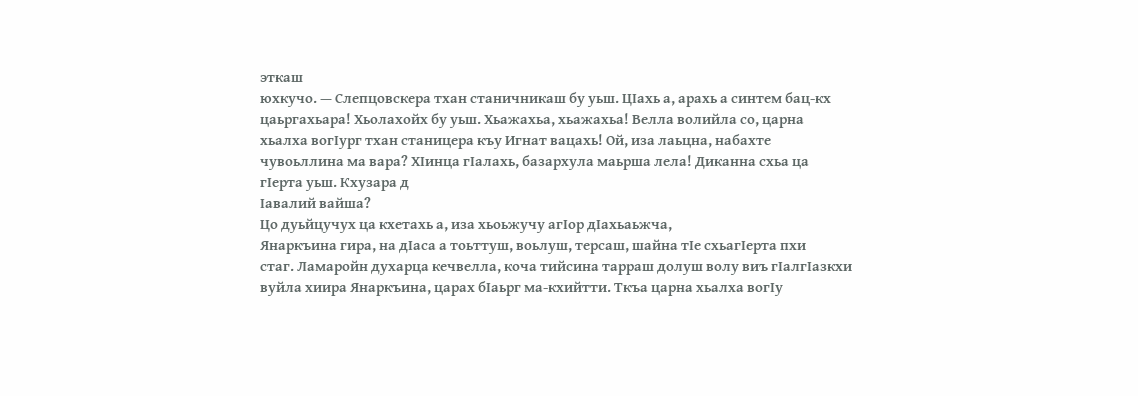эткаш
юхкучо. — Слепцовскера тхан станичникаш бу уьш. ЦIахь а, арахь а синтем бац-кх
цаьргахьара! Хьолахойх бу уьш. Хьажахьа, хьажахьа! Велла волийла со, царна
хьалха вогIург тхан станицера къу Игнат вацахь! Ой, иза лаьцна, набахте
чувоьллина ма вара? ХIинца гIалахь, базархула маьрша лела! Диканна схьа ца
гIерта уьш. Кхузара д
Iавалий вайша?
Цо дуьйцучух ца кхетахь а, иза хьоьжучу агIор дIахьаьжча,
Янаркъина гира, на дIаса а тоьттуш, воьлуш, терсаш, шайна тIе схьагIерта пхи
стаг. Ламаройн духарца кечвелла, коча тийсина тарраш долуш волу виъ гIалгIазкхи
вуйла хиира Янаркъина, царах бIаьрг ма-кхийтти. Ткъа царна хьалха вогIу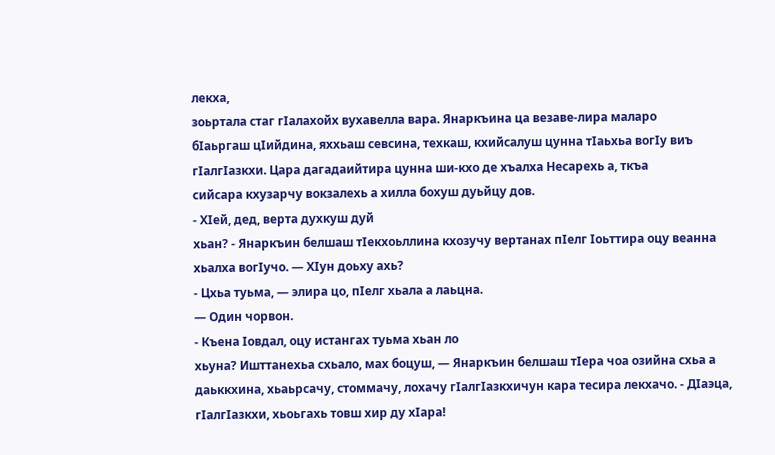лекха,
зоьртала стаг гIалахойх вухавелла вара. Янаркъина ца везаве-лира маларо
бIаьргаш цIийдина, яххьаш севсина, техкаш, кхийсалуш цунна тIаьхьа вогIу виъ
гIалгIазкхи. Цара дагадаийтира цунна ши-кхо де хъалха Несарехь а, ткъа
сийсара кхузарчу вокзалехь а хилла бохуш дуьйцу дов.
- ХIей, дед, верта духкуш дуй
хьан? - Янаркъин белшаш тIекхоьллина кхозучу вертанах пIелг Iоьттира оцу веанна
хьалха вогIучо. — ХIун доьху ахь?
- Цхьа туьма, — элира цо, пIелг хьала а лаьцна.
— Один чорвон.
- Къена Iовдал, оцу истангах туьма хьан ло
хьуна? Ишттанехьа схьало, мах боцуш, — Янаркъин белшаш тIера чоа озийна схьа а
даьккхина, хьаьрсачу, стоммачу, лохачу гIалгIазкхичун кара тесира лекхачо. - ДIаэца,
гIалгIазкхи, хьоьгахь товш хир ду хIара!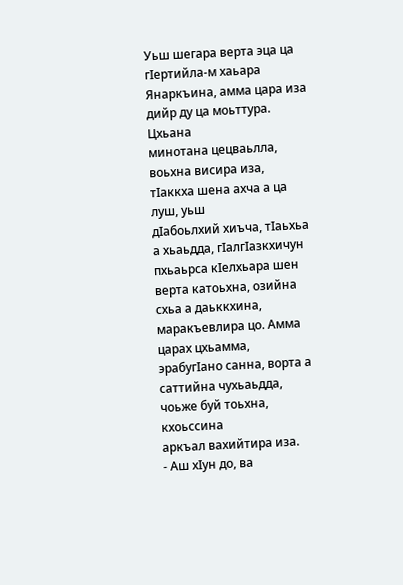Уьш шегара верта эца ца
гIертийла-м хаьара Янаркъина, амма цара иза дийр ду ца моьттура. Цхьана
минотана цецваьлла, воьхна висира иза, тIаккха шена ахча а ца луш, уьш
дIабоьлхий хиъча, тIаьхьа а хьаьдда, гIалгIазкхичун пхьаьрса кIелхьара шен
верта катоьхна, озийна схьа а даьккхина, маракъевлира цо. Амма царах цхьамма,
эрабугIано санна, ворта а саттийна чухьаьдда, чоьже буй тоьхна, кхоьссина
аркъал вахийтира иза.
- Аш хIун до, ва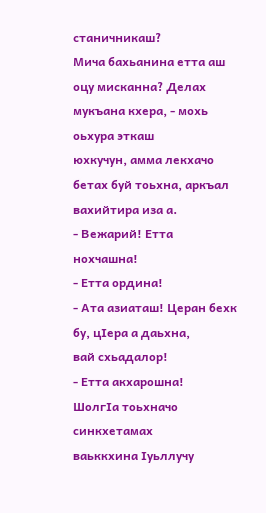станичникаш?
Мича бахьанина етта аш оцу мисканна? Делах мукъана кхера, - мохь оьхура эткаш
юхкучун, амма лекхачо бетах буй тоьхна, аркъал вахийтира иза а.
- Вежарий! Етта нохчашна!
- Етта ордина!
- Ата азиаташ! Церан бехк бу, цIера а даьхна,
вай схьадалор!
- Етта акхарошна!
ШолгIа тоьхначо синкхетамах
ваьккхина Iуьллучу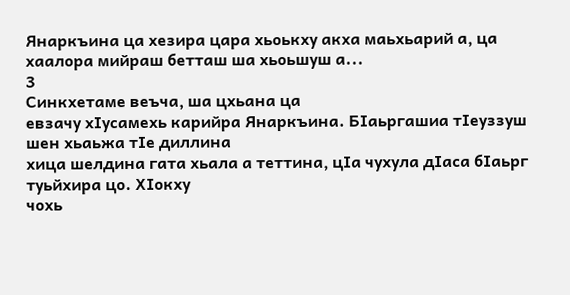Янаркъина ца хезира цара хьоькху акха маьхьарий а, ца
хаалора мийраш бетташ ша хьоьшуш а...
3
Синкхетаме веъча, ша цхьана ца
евзачу хIусамехь карийра Янаркъина. БIаьргашиа тIеуззуш шен хьаьжа тIе диллина
хица шелдина гата хьала а теттина, цIа чухула дIаса бIаьрг туьйхира цо. ХIокху
чохь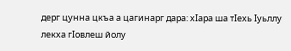дерг цунна цкъа а цагинарг дара: хIара ша тIехь Iуьллу лекха гIовлеш йолу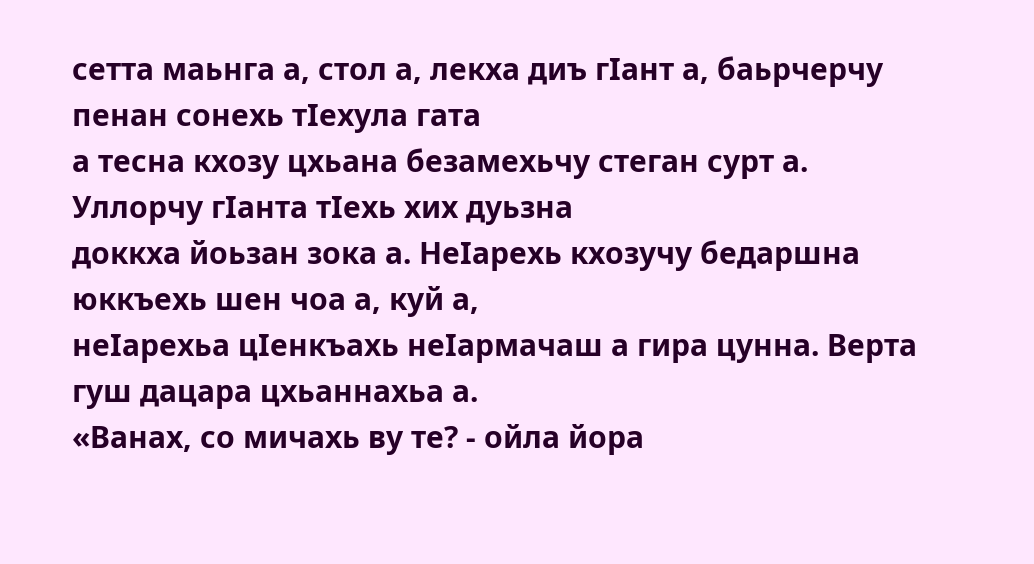сетта маьнга а, стол а, лекха диъ гIант а, баьрчерчу пенан сонехь тIехула гата
а тесна кхозу цхьана безамехьчу стеган сурт а. Уллорчу гIанта тIехь хих дуьзна
доккха йоьзан зока а. НеIарехь кхозучу бедаршна юккъехь шен чоа а, куй а,
неIарехьа цIенкъахь неIармачаш а гира цунна. Верта гуш дацара цхьаннахьа а.
«Ванах, со мичахь ву те? - ойла йора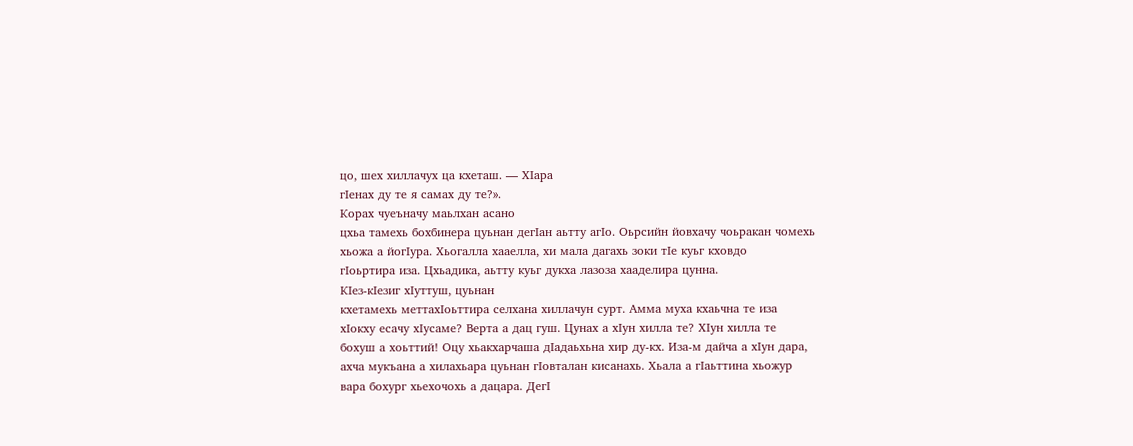цо, шех хиллачух ца кхеташ. — ХIара
гIенах ду те я самах ду те?».
Корах чуеъначу маьлхан асано
цхьа тамехь бохбинера цуьнан дегIан аьтту агIо. Оьрсийн йовхачу чоьракан чомехь
хьожа а йогIура. Хьогалла хааелла, хи мала дагахь зоки тIе куьг кховдо
гIоьртира иза. Цхьадика, аьтту куьг дукха лазоза хааделира цунна.
КIез-кIезиг хIуттуш, цуьнан
кхетамехь меттахIоьттира селхана хиллачун сурт. Амма муха кхаьчна те иза
хIокху есачу хIусаме? Верта а дац гуш. Цунах а хIун хилла те? ХIун хилла те
бохуш а хоьттий! Оцу хьакхарчаша дIадаьхьна хир ду-кх. Иза-м дайча а хIун дара,
ахча мукъана а хилахьара цуьнан гIовталан кисанахь. Хьала а гIаьттина хьожур
вара бохург хьехочохь а дацара. ДегI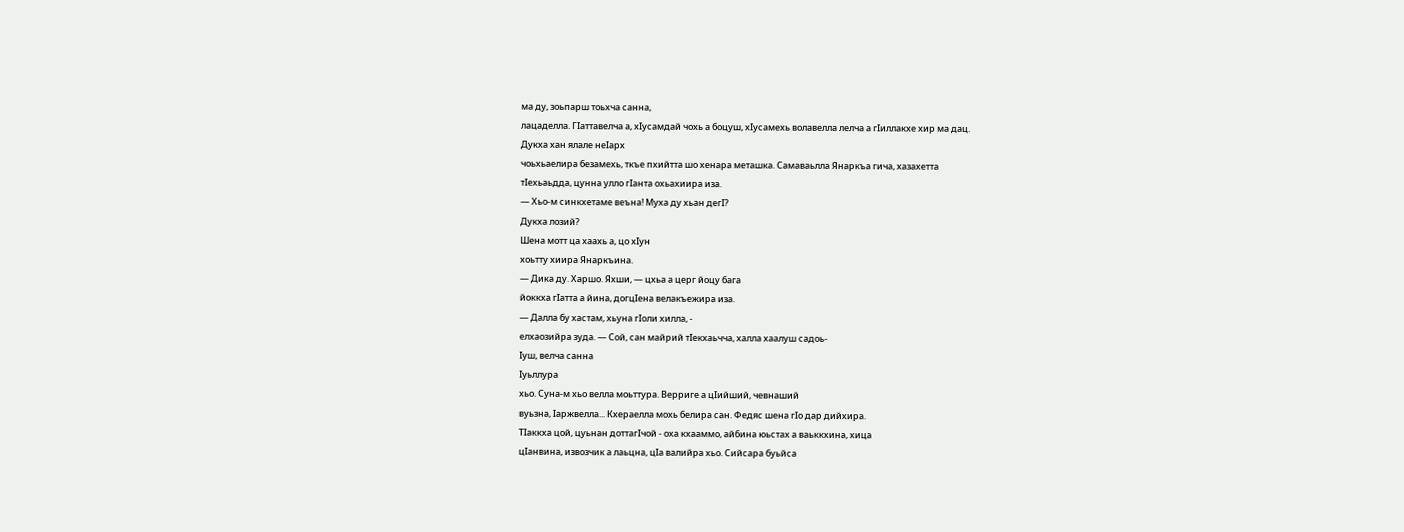ма ду, зоьпарш тоьхча санна,
лацаделла. ГIаттавелча а, хIусамдай чохь а боцуш, хIусамехь волавелла лелча а гIиллакхе хир ма дац.
Дукха хан ялале неIарх
чоьхьаелира безамехь, ткъе пхийтта шо хенара меташка. Самаваьлла Янаркъа гича, хазахетта
тIехьаьдда, цунна улло гIанта охьахиира иза.
— Хьо-м синкхетаме веъна! Муха ду хьан дегI?
Дукха лозий?
Шена мотт ца хаахь а, цо хIун
хоьтту хиира Янаркъина.
— Дика ду. Харшо. Яхши, — цхьа а церг йоцу бага
йоккха гIатта а йина, догцIена велакъежира иза.
— Далла бу хастам, хьуна гIоли хилла, -
елхаозийра зуда. — Сой, сан майрий тIекхаьчча, халла хаалуш садоь-
Iуш, велча санна
Iуьллура
хьо. Суна-м хьо велла моьттура. Верриге а цIийший, чевнаший
вуьзна, Iаржвелла... Кхераелла мохь белира сан. Федяс шена гIо дар дийхира.
ТIаккха цой, цуьнан доттагIчой - оха кхааммо, айбина юьстах а ваьккхина, хица
цIанвина, извозчик а лаьцна, цIа валийра хьо. Сийсара буьйса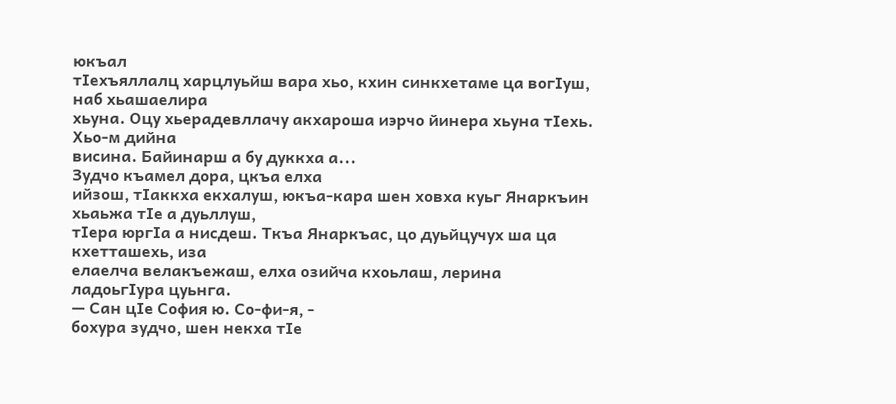юкъал
тIехъяллалц харцлуьйш вара хьо, кхин синкхетаме ца вогIуш, наб хьашаелира
хьуна. Оцу хьерадевллачу акхароша иэрчо йинера хьуна тIехь. Хьо-м дийна
висина. Байинарш а бу дуккха а...
Зудчо къамел дора, цкъа елха
ийзош, тIаккха екхалуш, юкъа-кара шен ховха куьг Янаркъин хьаьжа тIе а дуьллуш,
тIера юргIа а нисдеш. Ткъа Янаркъас, цо дуьйцучух ша ца кхетташехь, иза
елаелча велакъежаш, елха озийча кхоьлаш, лерина ладоьгIура цуьнга.
— Сан цIе София ю. Со-фи-я, -
бохура зудчо, шен некха тIе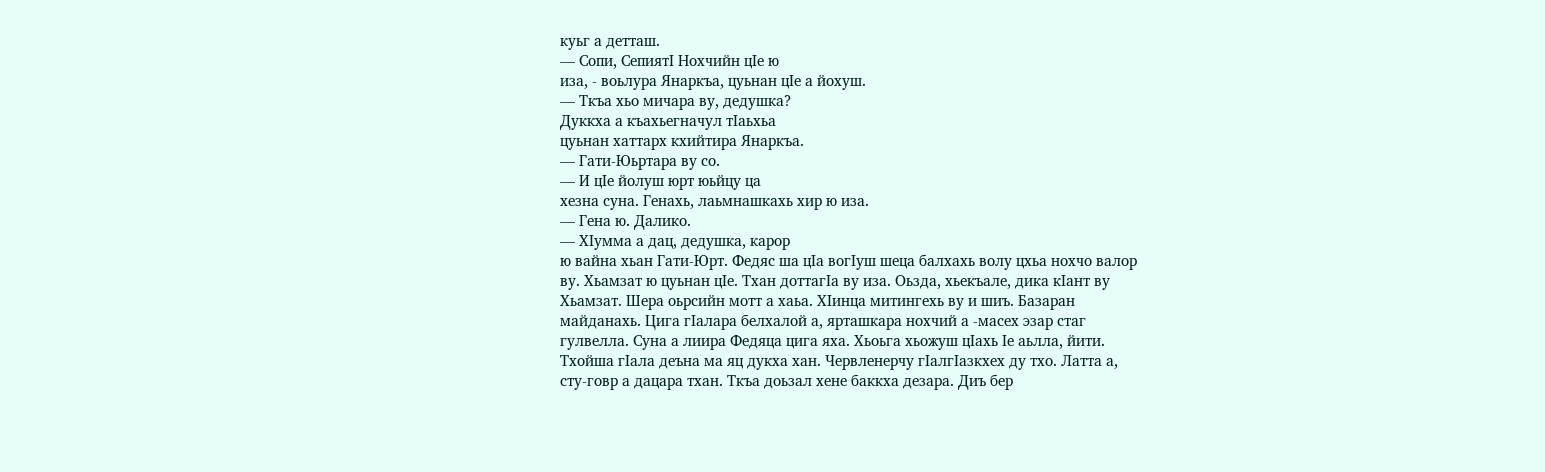куьг а детташ.
— Сопи, СепиятI Нохчийн цIе ю
иза, - воьлура Янаркъа, цуьнан цIе а йохуш.
— Ткъа хьо мичара ву, дедушка?
Дуккха а къахьегначул тIаьхьа
цуьнан хаттарх кхийтира Янаркъа.
— Гати-Юьртара ву со.
— И цIе йолуш юрт юьйцу ца
хезна суна. Генахь, лаьмнашкахь хир ю иза.
— Гена ю. Далико.
— ХIумма а дац, дедушка, карор
ю вайна хьан Гати-Юрт. Федяс ша цIа вогIуш шеца балхахь волу цхьа нохчо валор
ву. Хьамзат ю цуьнан цIе. Тхан доттагIа ву иза. Оьзда, хьекъале, дика кIант ву
Хьамзат. Шера оьрсийн мотт а хаьа. ХIинца митингехь ву и шиъ. Базаран
майданахь. Цига гIалара белхалой а, ярташкара нохчий а -масех эзар стаг
гулвелла. Суна а лиира Федяца цига яха. Хьоьга хьожуш цIахь Iе аьлла, йити.
Тхойша гIала деъна ма яц дукха хан. Червленерчу гIалгIазкхех ду тхо. Латта а,
сту-говр а дацара тхан. Ткъа доьзал хене баккха дезара. Диъ бер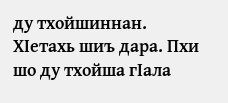ду тхойшиннан.
ХIетахь шиъ дара. Пхи шо ду тхойша гIала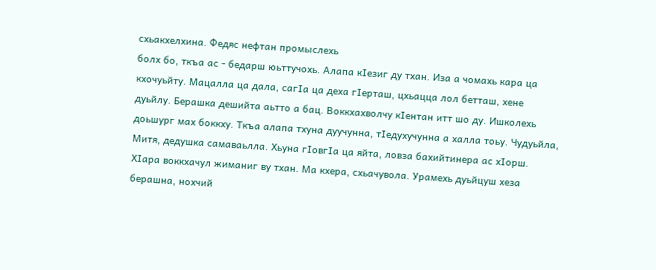схьакхелхина. Федяс нефтан промыслехь
болх бо, ткъа ас - бедарш юьттучохь. Алапа кIезиг ду тхан. Иза а чомахь кара ца
кхочуьйту. Мацалла ца дала, сагIа ца деха гIерташ, цхьацца лол бетташ, хене
дуьйлу. Берашка дешийта аьтто а бац. Воккхахволчу кIентан итт шо ду. Ишколехь
доьшург мах боккху. Ткъа алапа тхуна дуучунна, тIедухучунна а халла тоьу. Чудуьйла,
Митя, дедушка самаваьлла. Хьуна гIовгIа ца яйта, ловза бахийтинера ас хIорш.
ХIара воккхачул жиманиг ву тхан. Ма кхера, схьачувола. Урамехь дуьйцуш хеза
берашна, нохчий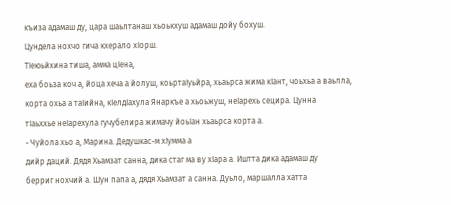къиза адамаш ду, цара шаьлтанаш хьоькхуш адамаш дойу бохуш.
Цундела нохчо гича кхерало хIорш.
ТIеюьйхина тиша, амма цIена,
еха боьза коч а, йоца хеча а йолуш, коьртаIуьйра, хьаьрса жима кIант, чоьхьа а ваьлла,
корта охьа а таIийна, кIелдIахула Янаркъе а хьоьжуш, неIарехь сецира. Цунна
тIаьххье неIарехула гучубелира жимачу йоьIан хьаьрса корта а.
- Чуйола хьо а, Марина. Дедушкас-м хIумма а
дийр даций. Дядя Хьамзат санна, дика стаг ма ву хIара а. Иштта дика адамаш ду
берриг нохчий а. Шун папа а, дядя Хьамзат а санна. Дуьло, маршалла хатта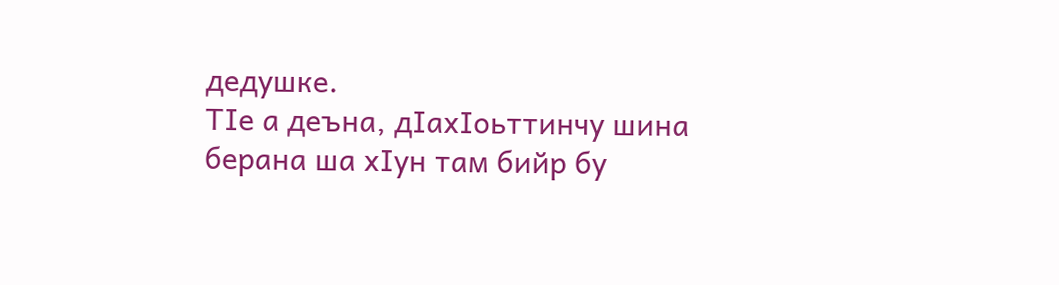дедушке.
ТIе а деъна, дIахIоьттинчу шина
берана ша хIун там бийр бу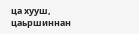ца хууш, цаьршиннан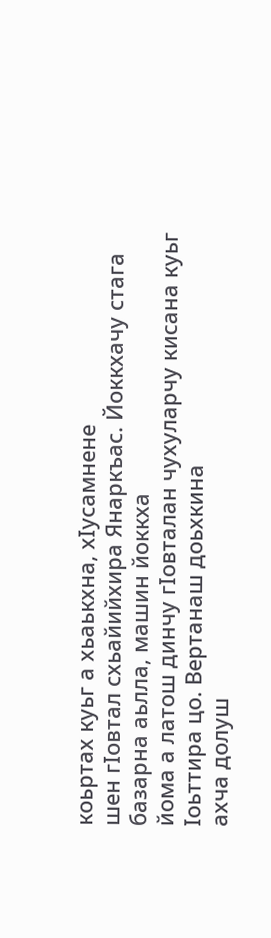коьртах куьг а хьаькхна, хIусамнене
шен гIовтал схьайийхира Янаркъас. Йоккхачу стага базарна аьлла, машин йоккха
йома а латош динчу гIовталан чухуларчу кисана куьг Iоьттира цо. Вертанаш доьхкина
ахча долуш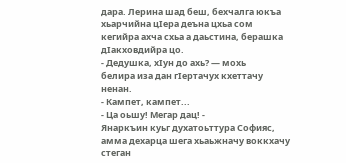дара. Лерина шад беш, бехчалга юкъа хьарчийна цIера деъна цхьа сом
кегийра ахча схьа а даьстина, берашка дIакховдийра цо.
- Дедушка, хIун до ахь? — мохь
белира иза дан гIертачух кхеттачу ненан.
- Кампет, кампет...
- Ца оьшу! Мегар дац! -
Янаркъин куьг духатоьттура Софияс, амма дехарца шега хьаьжначу воккхачу
стеган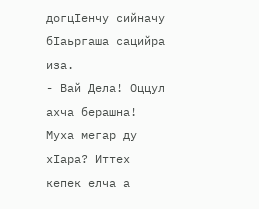догцIенчу сийначу бIаьргаша сацийра иза.
- Вай Дела! Оццул ахча берашна!
Муха мегар ду хIара? Иттех кепек елча а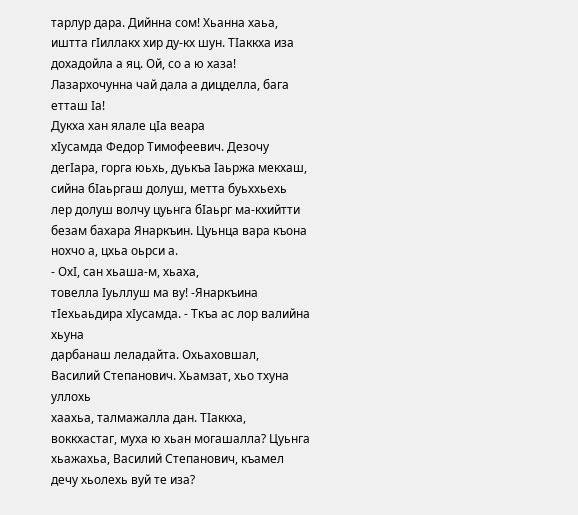тарлур дара. Дийнна сом! Хьанна хаьа,
иштта гIиллакх хир ду-кх шун. ТIаккха иза дохадойла а яц. Ой, со а ю хаза!
Лазархочунна чай дала а дицделла, бага
етташ Iа!
Дукха хан ялале цIа веара
хIусамда Федор Тимофеевич. Дезочу дегIара, горга юьхь, дуькъа Iаьржа мекхаш,
сийна бIаьргаш долуш, метта буьххьехь лер долуш волчу цуьнга бIаьрг ма-кхийтти
безам бахара Янаркъин. Цуьнца вара къона нохчо а, цхьа оьрси а.
- ОхI, сан хьаша-м, хьаха,
товелла Iуьллуш ма ву! -Янаркъина тIехьаьдира хIусамда. - Ткъа ас лор валийна хьуна
дарбанаш леладайта. Охьаховшал, Василий Степанович. Хьамзат, хьо тхуна уллохь
хаахьа, талмажалла дан. ТIаккха, воккхастаг, муха ю хьан могашалла? Цуьнга
хьажахьа, Василий Степанович, къамел дечу хьолехь вуй те иза?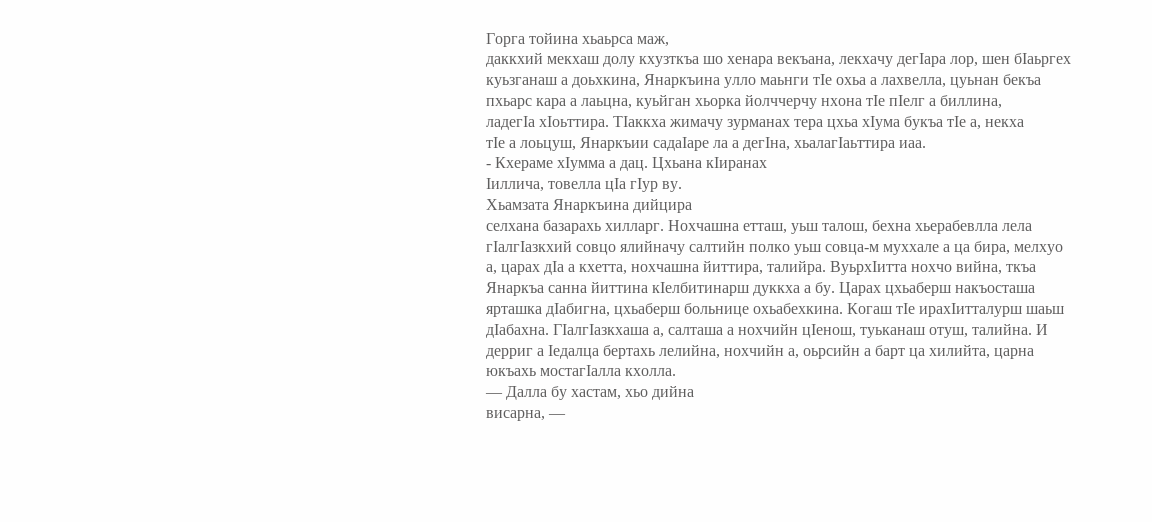Горга тойина хьаьрса маж,
даккхий мекхаш долу кхузткъа шо хенара векъана, лекхачу дегIара лор, шен бIаьргех
куьзганаш а доьхкина, Янаркъина улло маьнги тIе охьа а лахвелла, цуьнан бекъа
пхьарс кара а лаьцна, куьйган хьорка йолччерчу нхона тIе пIелг а биллина,
ладегIа хIоьттира. ТIаккха жимачу зурманах тера цхьа хIума букъа тIе а, некха
тIе а лоьцуш, Янаркъии садаIаре ла а дегIна, хьалагIаьттира иаа.
- Кхераме хIумма а дац. Цхьана кIиранах
Iиллича, товелла цIа гIур ву.
Хьамзата Янаркъина дийцира
селхана базарахь хилларг. Нохчашна етташ, уьш талош, бехна хьерабевлла лела
гIалгIазкхий совцо ялийначу салтийн полко уьш совца-м муххале а ца бира, мелхуо
а, царах дIа а кхетта, нохчашна йиттира, талийра. ВуьрхIитта нохчо вийна, ткъа
Янаркъа санна йиттина кIелбитинарш дуккха а бу. Царах цхьаберш накъосташа
ярташка дIабигна, цхьаберш больнице охьабехкина. Когаш тIе ирахIитталурш шаьш
дIабахна. ГIалгIазкхаша а, салташа а нохчийн цIенош, туьканаш отуш, талийна. И
дерриг а Iедалца бертахь лелийна, нохчийн а, оьрсийн а барт ца хилийта, царна
юкъахь мостагIалла кхолла.
— Далла бу хастам, хьо дийна
висарна, —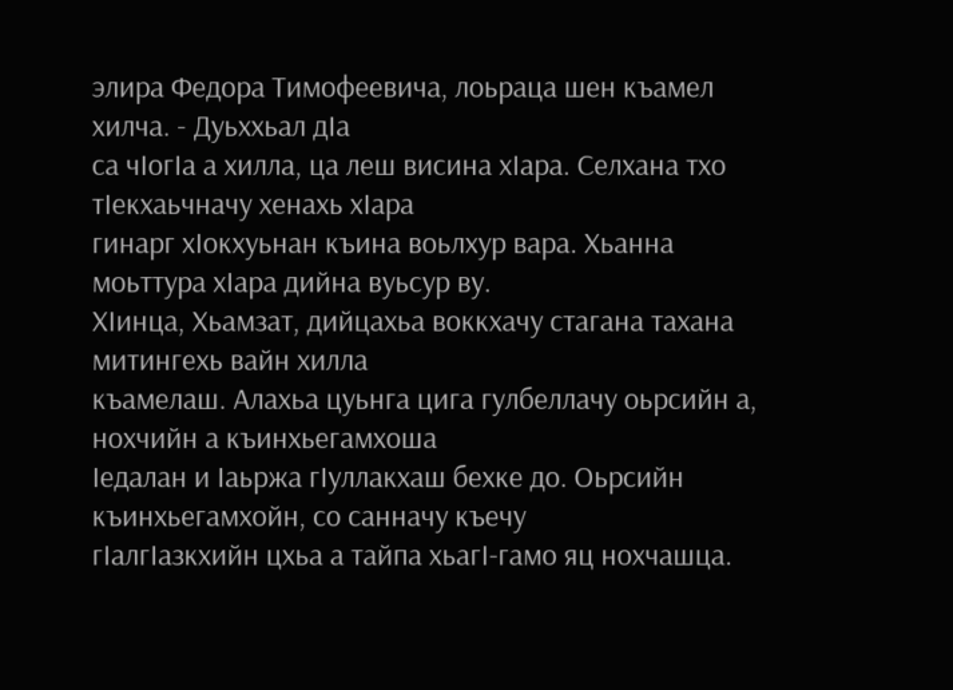элира Федора Тимофеевича, лоьраца шен къамел хилча. - Дуьххьал дIа
са чIогIа а хилла, ца леш висина хIара. Селхана тхо тIекхаьчначу хенахь хIара
гинарг хIокхуьнан къина воьлхур вара. Хьанна моьттура хIара дийна вуьсур ву.
ХIинца, Хьамзат, дийцахьа воккхачу стагана тахана митингехь вайн хилла
къамелаш. Алахьа цуьнга цига гулбеллачу оьрсийн а, нохчийн а къинхьегамхоша
Iедалан и Iаьржа гIуллакхаш бехке до. Оьрсийн къинхьегамхойн, со санначу къечу
гIалгIазкхийн цхьа а тайпа хьагI-гамо яц нохчашца.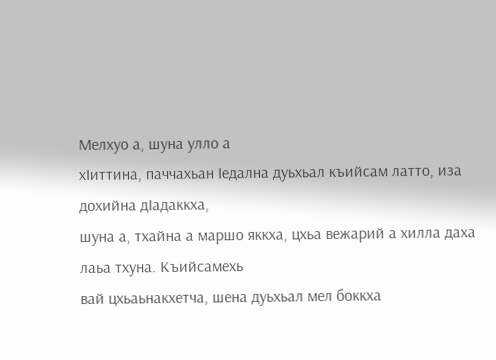Мелхуо а, шуна улло а
хIиттина, паччахьан Iедална дуьхьал къийсам латто, иза дохийна дIадаккха,
шуна а, тхайна а маршо яккха, цхьа вежарий а хилла даха лаьа тхуна. Къийсамехь
вай цхьаьнакхетча, шена дуьхьал мел боккха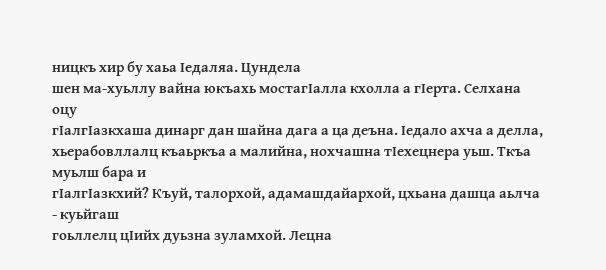ницкъ хир бу хаьа Iедаляа. Цундела
шен ма-хуьллу вайна юкъахь мостагIалла кхолла а гIерта. Селхана оцу
гIалгIазкхаша динарг дан шайна дага а ца деъна. Iедало ахча а делла,
хьерабовллалц къаьркъа а малийна, нохчашна тIехецнера уьш. Ткъа муьлш бара и
гIалгIазкхий? Къуй, талорхой, адамашдайархой, цхьана дашца аьлча - куьйгаш
гоьллелц цIийх дуьзна зуламхой. Лецна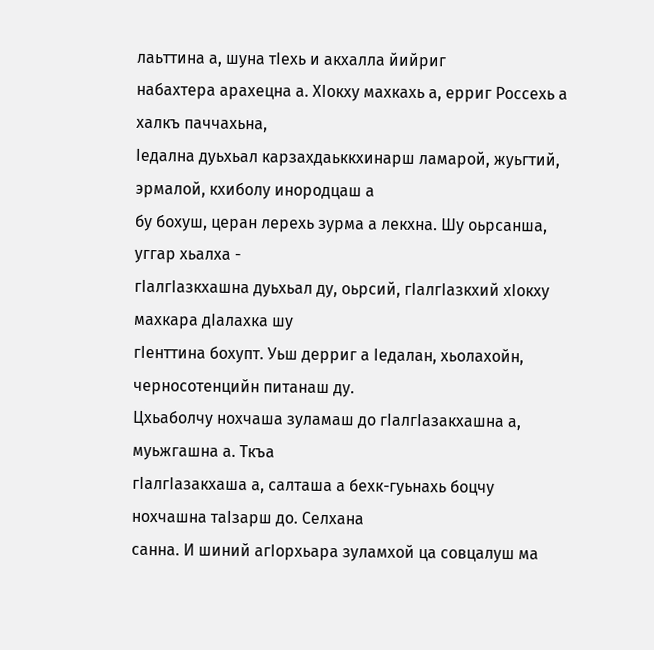лаьттина а, шуна тIехь и акхалла йийриг
набахтера арахецна а. ХIокху махкахь а, ерриг Россехь а халкъ паччахьна,
Iедална дуьхьал карзахдаьккхинарш ламарой, жуьгтий, эрмалой, кхиболу инородцаш а
бу бохуш, церан лерехь зурма а лекхна. Шу оьрсанша, уггар хьалха -
гIалгIазкхашна дуьхьал ду, оьрсий, гIалгIазкхий хIокху махкара дIалахка шу
гIенттина бохупт. Уьш дерриг а Iедалан, хьолахойн, черносотенцийн питанаш ду.
Цхьаболчу нохчаша зуламаш до гIалгIазакхашна а, муьжгашна а. Ткъа
гIалгIазакхаша а, салташа а бехк-гуьнахь боцчу нохчашна таIзарш до. Селхана
санна. И шиний агIорхьара зуламхой ца совцалуш ма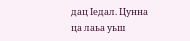дац Iедал. Цунна ца лаьа уьш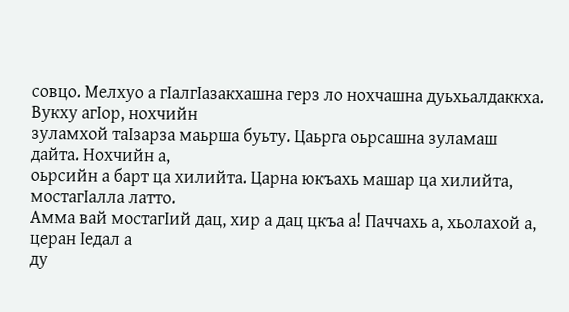совцо. Мелхуо а гIалгIазакхашна герз ло нохчашна дуьхьалдаккха. Вукху агIор, нохчийн
зуламхой таIзарза маьрша буьту. Цаьрга оьрсашна зуламаш дайта. Нохчийн а,
оьрсийн а барт ца хилийта. Царна юкъахь машар ца хилийта, мостагIалла латто.
Амма вай мостагIий дац, хир а дац цкъа а! Паччахь а, хьолахой а, церан Iедал а
ду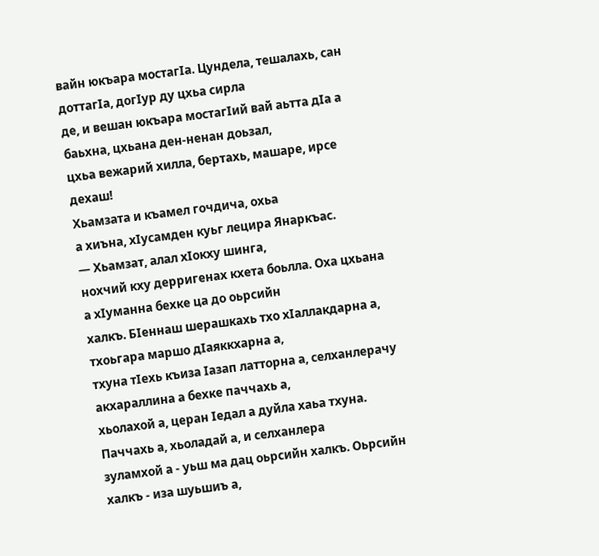вайн юкъара мостагIа. Цундела, тешалахь, сан доттагIа, догIур ду цхьа сирла
де, и вешан юкъара мостагIий вай аьтта дIа а баьхна, цхьана ден-ненан доьзал,
цхьа вежарий хилла, бертахь, машаре, ирсе дехаш!
Хьамзата и къамел гочдича, охьа
а хиъна, хIусамден куьг лецира Янаркъас.
— Хьамзат, алал хIокху шинга,
нохчий кху дерригенах кхета боьлла. Оха цхьана а хIуманна бехке ца до оьрсийн
халкъ. БIеннаш шерашкахь тхо хIаллакдарна а, тхоьгара маршо дIаяккхарна а,
тхуна тIехь къиза Iазап латторна а, селханлерачу акхараллина а бехке паччахь а,
хьолахой а, церан Iедал а дуйла хаьа тхуна. Паччахь а, хьоладай а, и селханлера
зуламхой а - уьш ма дац оьрсийн халкъ. Оьрсийн халкъ - иза шуьшиъ а,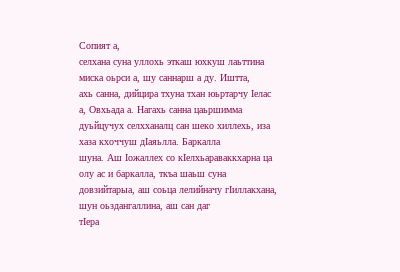Сопият а,
селхана суна уллохь эткаш юхкуш лаьттина миска оьрси а, шу саннарш а ду. Иштта,
ахь санна, дийцира тхуна тхан юьртарчу Iелас а, Овхьада а. Нагахь санна цаьршимма
дуьйцучух селхханалц сан шеко хиллехь, иза хаза кхоччуш дIаяьлла. Баркалла
шуна. Аш Iожаллех со кIелхьараваккхарна ца олу ас и баркалла, ткъа шаьш суна
довзийтарыа, аш соьца лелийначу гIиллакхана, шун оьздангаллина, аш сан даг
тIера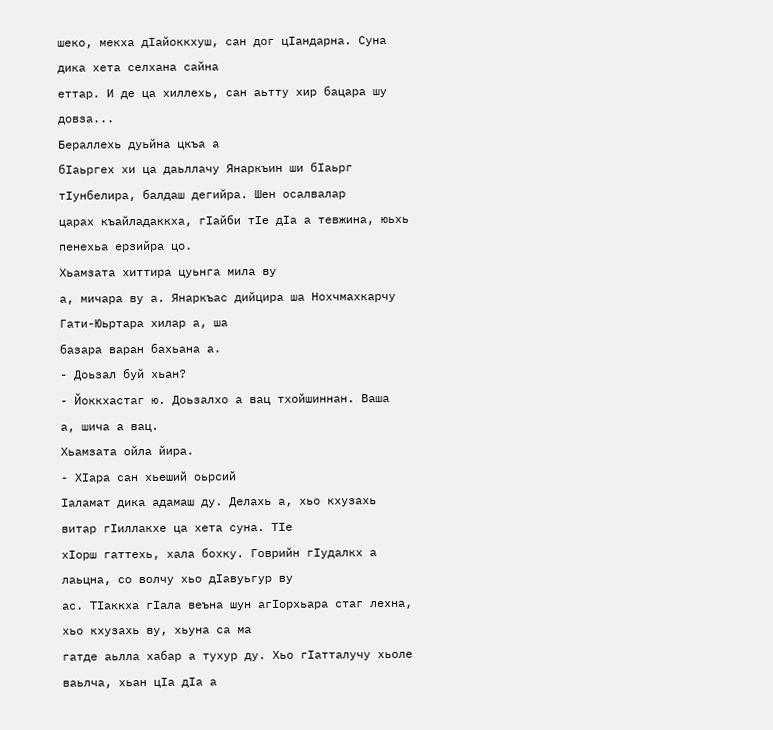шеко, мекха дIайоккхуш, сан дог цIандарна. Суна дика хета селхана сайна
еттар. И де ца хиллехь, сан аьтту хир бацара шу довза...
Бераллехь дуьйна цкъа а
бIаьргех хи ца даьллачу Янаркъин ши бIаьрг тIунбелира, балдаш дегийра. Шен осалвалар
царах къайладаккха, гIайби тIе дIа а тевжина, юьхь пенехьа ерзийра цо.
Хьамзата хиттира цуьнга мила ву
а, мичара ву а. Янаркъас дийцира ша Нохчмахкарчу Гати-Юьртара хилар а, ша
базара варан бахьана а.
- Доьзал буй хьан?
- Йоккхастаг ю. Доьзалхо а вац тхойшиннан. Ваша
а, шича а вац.
Хьамзата ойла йира.
- ХIара сан хьеший оьрсий
Iаламат дика адамаш ду. Делахь а, хьо кхузахь витар гIиллакхе ца хета суна. ТIе
хIорш гаттехь, хала бохку. Говрийн гIудалкх а лаьцна, со волчу хьо дIавуьгур ву
ас. ТIаккха гIала веъна шун агIорхьара стаг лехна, хьо кхузахь ву, хьуна са ма
гатде аьлла хабар а тухур ду. Хьо гIатталучу хьоле ваьлча, хьан цIа дIа а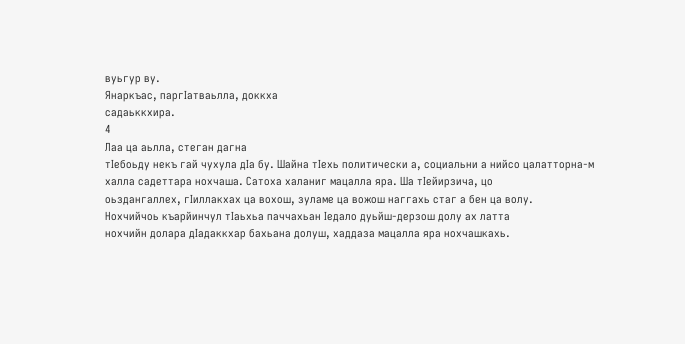вуьгур ву.
Янаркъас, паргIатваьлла, доккха
садаьккхира.
4
Лаа ца аьлла, стеган дагна
тIебоьду некъ гай чухула дIа бу. Шайна тIехь политически а, социальни а нийсо цалатторна-м
халла садеттара нохчаша. Сатоха халаниг мацалла яра. Ша тIейирзича, цо
оьздангаллех, гIиллакхах ца вохош, зуламе ца вожош наггахь стаг а бен ца волу.
Нохчийчоь къарйинчул тIаьхьа паччахьан Iедало дуьйш-дерзош долу ах латта
нохчийн долара дIадаккхар бахьана долуш, хаддаза мацалла яра нохчашкахь.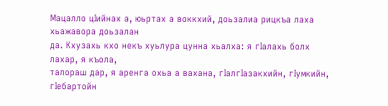Мацалло цIийнах а, юьртах а воккхий, доьзалиа рицкъа лаха хьажавора доьзалан
да. Кхузахь кхо некъ хуьлура цунна хьалха: я гIалахь болх лахар, я къола,
талораш дар, я аренга охьа а вахана, гIалгIазакхийн, гIумкийн, гIебартойн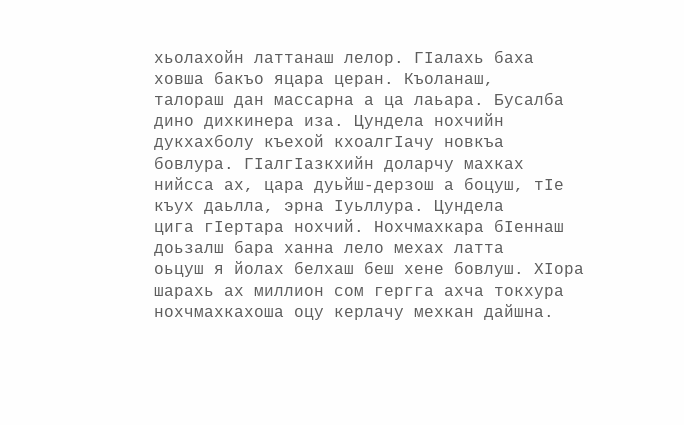хьолахойн латтанаш лелор. ГIалахь баха ховша бакъо яцара церан. Къоланаш,
талораш дан массарна а ца лаьара. Бусалба дино дихкинера иза. Цундела нохчийн
дукхахболу къехой кхоалгIачу новкъа бовлура. ГIалгIазкхийн доларчу махках
нийсса ах, цара дуьйш-дерзош а боцуш, тIе къух даьлла, эрна Iуьллура. Цундела
цига гIертара нохчий. Нохчмахкара бIеннаш доьзалш бара ханна лело мехах латта
оьцуш я йолах белхаш беш хене бовлуш. ХIора шарахь ах миллион сом гергга ахча токхура
нохчмахкахоша оцу керлачу мехкан дайшна.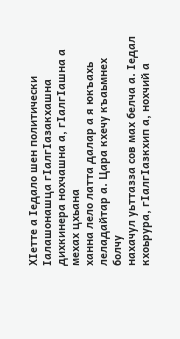ХIетте а Iедало шен политически
Iалашонашца гIалгIазакхашна дихкинера нохчашна а, гIалгIашна а мехах цхьана
ханна лело латта далар а я юкъахь леладайтар а. Цара кхечу къаьмнех болчу
нахачул уьттазза сов мах белча а. Iедал кхоьрура, гIалгIазкхип а, нохчий а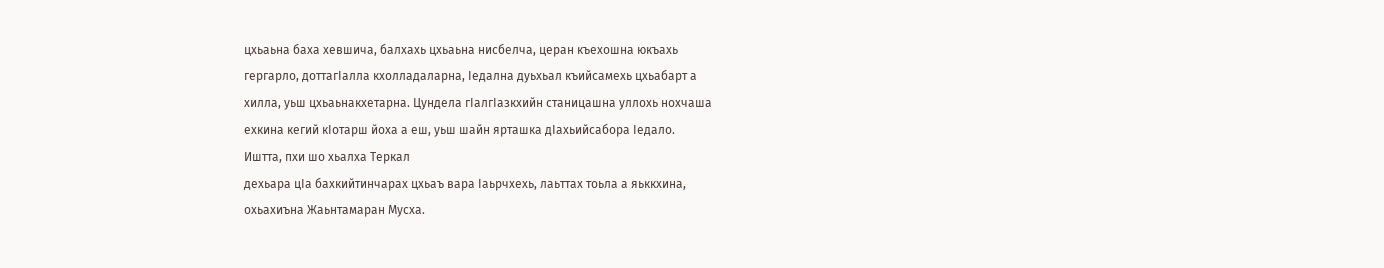цхьаьна баха хевшича, балхахь цхьаьна нисбелча, церан къехошна юкъахь
гергарло, доттагIалла кхолладаларна, Iедална дуьхьал къийсамехь цхьабарт а
хилла, уьш цхьаьнакхетарна. Цундела гIалгIазкхийн станицашна уллохь нохчаша
ехкина кегий кIотарш йоха а еш, уьш шайн ярташка дIахьийсабора Iедало.
Иштта, пхи шо хьалха Теркал
дехьара цIа бахкийтинчарах цхьаъ вара Iаьрчхехь, лаьттах тоьла а яьккхина,
охьахиъна Жаьнтамаран Мусха.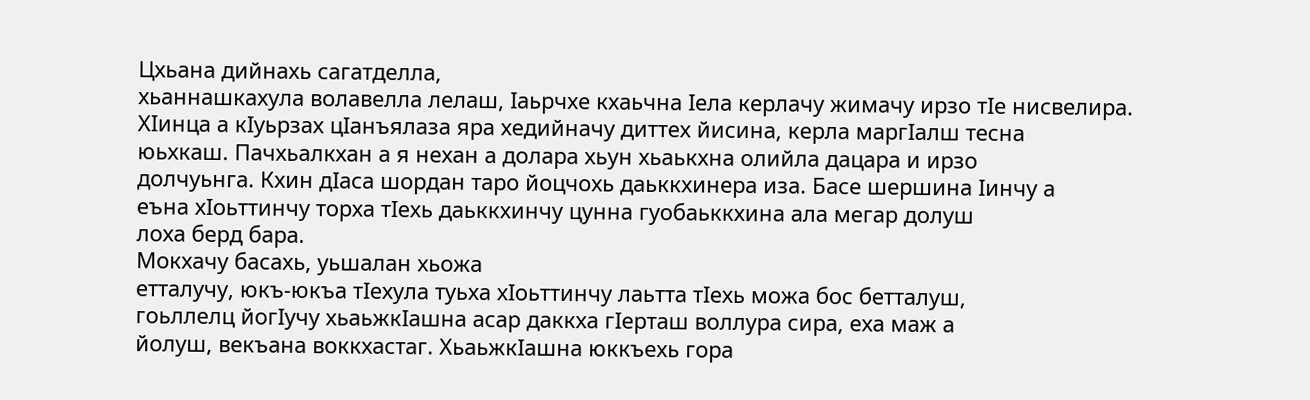Цхьана дийнахь сагатделла,
хьаннашкахула волавелла лелаш, Iаьрчхе кхаьчна Iела керлачу жимачу ирзо тIе нисвелира.
ХIинца а кIуьрзах цIанъялаза яра хедийначу диттех йисина, керла маргIалш тесна
юьхкаш. Пачхьалкхан а я нехан а долара хьун хьаькхна олийла дацара и ирзо
долчуьнга. Кхин дIаса шордан таро йоцчохь даьккхинера иза. Басе шершина Iинчу а
еъна хIоьттинчу торха тIехь даьккхинчу цунна гуобаьккхина ала мегар долуш
лоха берд бара.
Мокхачу басахь, уьшалан хьожа
етталучу, юкъ-юкъа тIехула туьха хIоьттинчу лаьтта тIехь можа бос бетталуш,
гоьллелц йогIучу хьаьжкIашна асар даккха гIерташ воллура сира, еха маж а
йолуш, векъана воккхастаг. ХьаьжкIашна юккъехь гора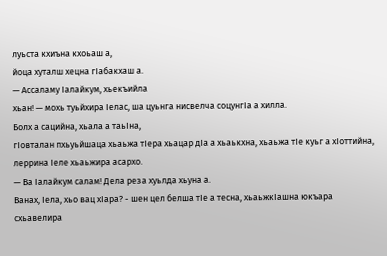луьста кхиъна кхоьаш а,
йоца хуталш хецна гIабакхаш а.
— Ассаламу Iалайкум, хьекъийла
хьан! — мохь туьйхира Iелас, ша цуьнга нисвелча соцунгIа а хилла.
Болх а сацийна, хьала а таьIна,
гIовталан пхьуьйшаца хьаьжа тIера хьацар дIа а хьаькхна, хьаьжа тIе куьг а хIоттийна,
леррина Iеле хьаьжира асархо.
— Ва Iалайкум салам! Дела реза хуьлда хьуна а.
Ванах, Iела, хьо вац хIара? - шен цел белша тIе а тесна, хьаьжкIашна юкъара
схьавелира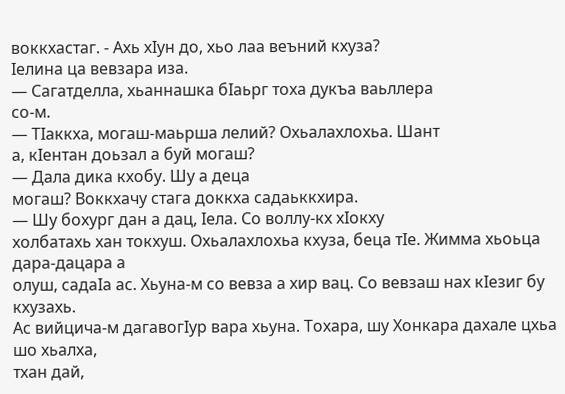воккхастаг. - Ахь хIун до, хьо лаа веъний кхуза?
Iелина ца вевзара иза.
— Сагатделла, хьаннашка бIаьрг тоха дукъа ваьллера
со-м.
— ТIаккха, могаш-маьрша лелий? Охьалахлохьа. Шант
а, кIентан доьзал а буй могаш?
— Дала дика кхобу. Шу а деца
могаш? Воккхачу стага доккха садаьккхира.
— Шу бохург дан а дац, Iела. Со воллу-кх хIокху
холбатахь хан токхуш. Охьалахлохьа кхуза, беца тIе. Жимма хьоьца дара-дацара а
олуш, садаIа ас. Хьуна-м со вевза а хир вац. Со вевзаш нах кIезиг бу кхузахь.
Ас вийцича-м дагавогIур вара хьуна. Тохара, шу Хонкара дахале цхьа шо хьалха,
тхан дай,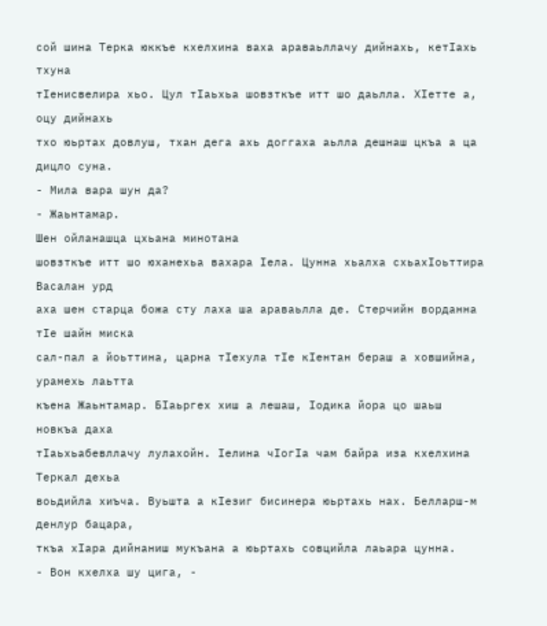сой шина Терка юккъе кхелхина ваха араваьллачу дийнахь, кетIахь тхуна
тIенисвелира хьо. Цул тIаьхьа шовзткъе итт шо даьлла. ХIетте а, оцу дийнахь
тхо юьртах довлуш, тхан дега ахь доггаха аьлла дешнаш цкъа а ца дицло суна.
- Мила вара шун да?
- Жаьнтамар.
Шен ойланашца цхьана минотана
шовзткъе итт шо юханехьа вахара Iела. Цунна хьалха схьахIоьттира Васалан урд
аха шен старца божа сту лаха ша араваьлла де. Стерчийн ворданна тIе шайн миска
сал-пал а йоьттина, царна тIехула тIе кIентан бераш а ховшийна, урамехь лаьтта
къена Жаьнтамар. БIаьргех хиш а лешаш, Iодика йора цо шаьш новкъа даха
тIаьхьабевллачу лулахойн. Iелина чIогIа чам байра иза кхелхина Теркал дехьа
воьдийла хиъча. Вуьшта а кIезиг бисинера юьртахь нах. Белларш-м денлур бацара,
ткъа хIара дийнаниш мукъана а юьртахь совцийла лаьара цунна.
- Вон кхелха шу цига, -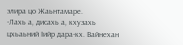элира цо Жаьнтамаре.
-Лахь а, дисахь а, кхузахь цхьаьний Iийр дара-кх. Вайнехан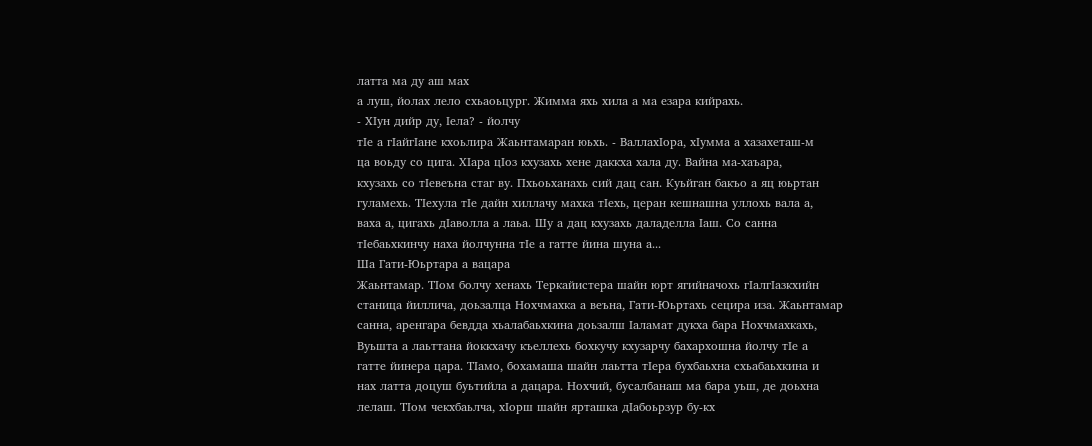латта ма ду аш мах
а луш, йолах лело схьаоьцург. Жимма яхь хила а ма езара кийрахь.
- ХIун дийр ду, Iела? - йолчу
тIе а гIайгIане кхоьлира Жаьнтамаран юьхь. - ВаллахIора, хIумма а хазахеташ-м
ца воьду со цига. ХIара цIоз кхузахь хене даккха хала ду. Вайна ма-хаъара,
кхузахь со тIевеъна стаг ву. Пхьоьханахь сий дац сан. Куьйган бакъо а яц юьртан
гуламехь. ТIехула тIе дайн хиллачу махка тIехь, церан кешнашна уллохь вала а,
ваха а, цигахь дIаволла а лаьа. Шу а дац кхузахь даладелла Iаш. Со санна
тIебаьхкинчу наха йолчунна тIе а гатте йина шуна а...
Ша Гати-Юьртара а вацара
Жаьнтамар. ТIом болчу хенахь Теркайистера шайн юрт ягийначохь гIалгIазкхийн
станица йиллича, доьзалца Нохчмахка а веъна, Гати-Юьртахь сецира иза. Жаьнтамар
санна, аренгара бевдда хьалабаьхкина доьзалш Iаламат дукха бара Нохчмахкахь,
Вуьшта а лаьттана йоккхачу къеллехь бохкучу кхузарчу бахархошна йолчу тIе а
гатте йинера цара. ТIамо, бохамаша шайн лаьтта тIера бухбаьхна схьабаьхкина и
нах латта доцуш буьтийла а дацара. Нохчий, бусалбанаш ма бара уьш, де доьхна
лелаш. ТIом чекхбаьлча, хIорш шайн ярташка дIабоьрзур бу-кх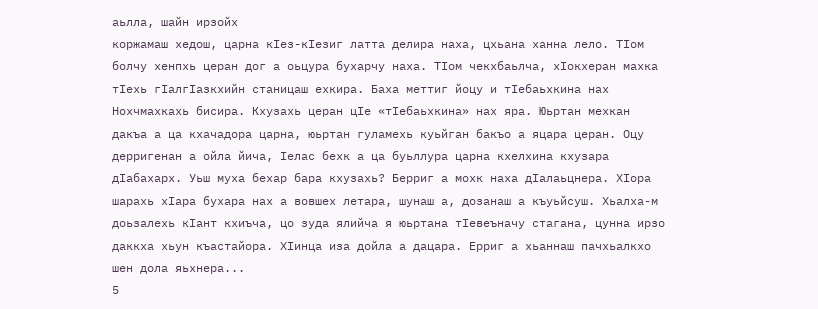аьлла, шайн ирзойх
коржамаш хедош, царна кIез-кIезиг латта делира наха, цхьана ханна лело. ТIом
болчу хенпхь церан дог а оьцура бухарчу наха. ТIом чекхбаьлча, хIокхеран махка
тIехь гIалгIазкхийн станицаш ехкира. Баха меттиг йоцу и тIебаьхкина нах
Нохчмахкахь бисира. Кхузахь церан цIе «тIебаьхкина» нах яра. Юьртан мехкан
дакъа а ца кхачадора царна, юьртан гуламехь куьйган бакъо а яцара церан. Оцу
дерригенан а ойла йича, Iелас бехк а ца буьллура царна кхелхина кхузара
дIабахарх. Уьш муха бехар бара кхузахь? Берриг а мохк наха дIалаьцнера. ХIора
шарахь хIара бухара нах а вовшех летара, шунаш а, дозанаш а къуьйсуш. Хьалха-м
доьзалехь кIант кхиъча, цо зуда ялийча я юьртана тIевеъначу стагана, цунна ирзо
даккха хьун къастайора. ХIинца иза дойла а дацара. Ерриг а хьаннаш пачхьалкхо
шен дола яьхнера...
5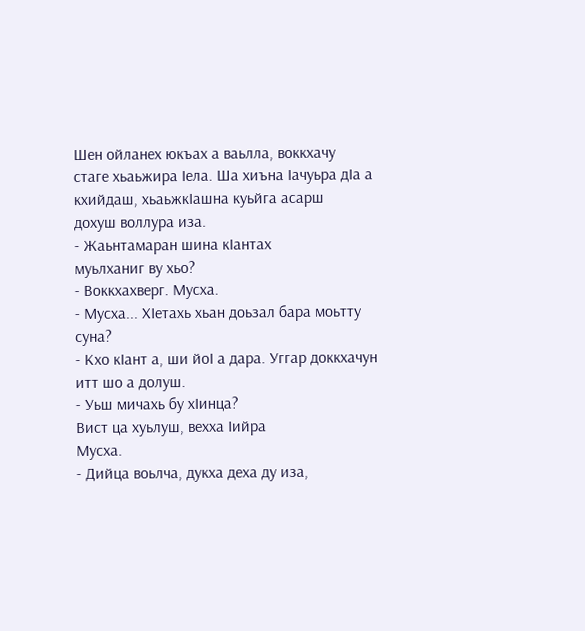Шен ойланех юкъах а ваьлла, воккхачу
стаге хьаьжира Iела. Ша хиъна Iачуьра дIа а кхийдаш, хьаьжкIашна куьйга асарш
дохуш воллура иза.
- Жаьнтамаран шина кIантах
муьлханиг ву хьо?
- Воккхахверг. Мусха.
- Мусха... ХIетахь хьан доьзал бара моьтту
суна?
- Кхо кIант а, ши йоI а дара. Уггар доккхачун
итт шо а долуш.
- Уьш мичахь бу хIинца?
Вист ца хуьлуш, вехха Iийра
Мусха.
- Дийца воьлча, дукха деха ду иза,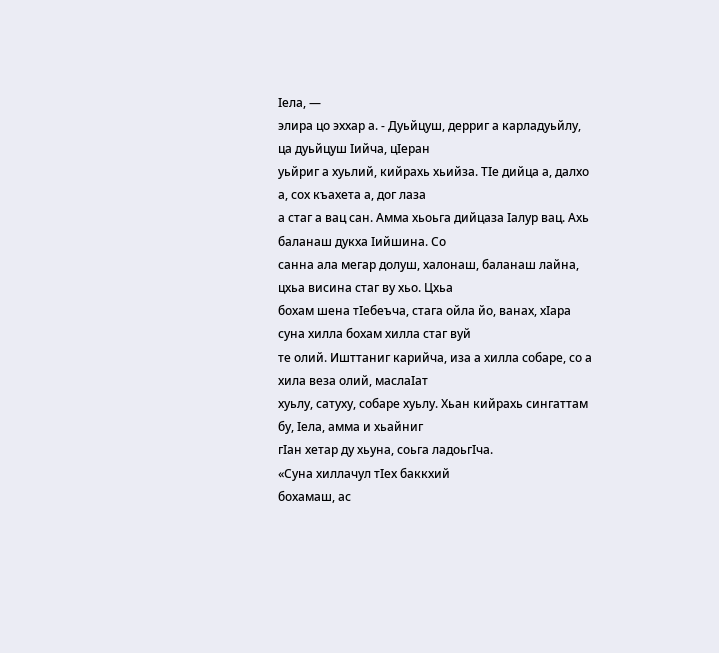Iела, —
элира цо эххар а. - Дуьйцуш, дерриг а карладуьйлу, ца дуьйцуш Iийча, цIеран
уьйриг а хуьлий, кийрахь хьийза. ТIе дийца а, далхо а, сох къахета а, дог лаза
а стаг а вац сан. Амма хьоьга дийцаза Iалур вац. Ахь баланаш дукха Iийшина. Со
санна ала мегар долуш, халонаш, баланаш лайна, цхьа висина стаг ву хьо. Цхьа
бохам шена тIебеъча, стага ойла йо, ванах, хIара суна хилла бохам хилла стаг вуй
те олий. Ишттаниг карийча, иза а хилла собаре, со а хила веза олий, маслаIат
хуьлу, сатуху, собаре хуьлу. Хьан кийрахь сингаттам бу, Iела, амма и хьайниг
гIан хетар ду хьуна, соьга ладоьгIча.
«Суна хиллачул тIех баккхий
бохамаш, ас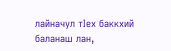лайначул тIех баккхий баланаш лан,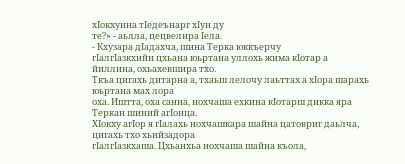хIокхунна тIедеънарг хIун ду
те?» - аьлла, цецвелира Iела.
- Кхузара дIадахча, шина Терка юккъерчу
гIалгIазкхийн цхьана юьртана уллохь жима кIотар а йиллина, охьахевшира тхо.
Ткъа цигахь дитарна а, тхаьш лелочу лаьттах а хIора шарахь юьртана мах лора
оха. Иштта, оха санна, нохчаша ехкина кIотарш дикка яра Теркан шиний агIонца.
ХIокху агIор я гIалахь нохчашкара шайна цатовриг даьлча, цигахь тхо хьийзадора
гIалгIазкхаша. Цхьанхьа нохчаша шайна къола,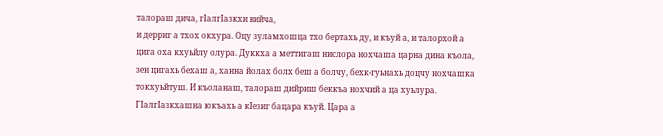талораш дича, гIалгIазкхи вийча,
и дерриг а тхох окхура. Оцу зуламхошца тхо бертахь ду, и къуй а, и талорхой а
цига оха кхуьйлу олура. Дуккха а меттигаш нислора нохчаша царна дина къола,
зен цигахь бехаш а, ханна йолах болх беш а болчу, бехк-гуьнахь доцчу нохчашка
токхуьйтуш. И къоланаш, талораш дийриш беккъа нохчий а ца хуьлура.
ГIалгIазкхашна юкъахь а кIезиг бацара къуй. Цара а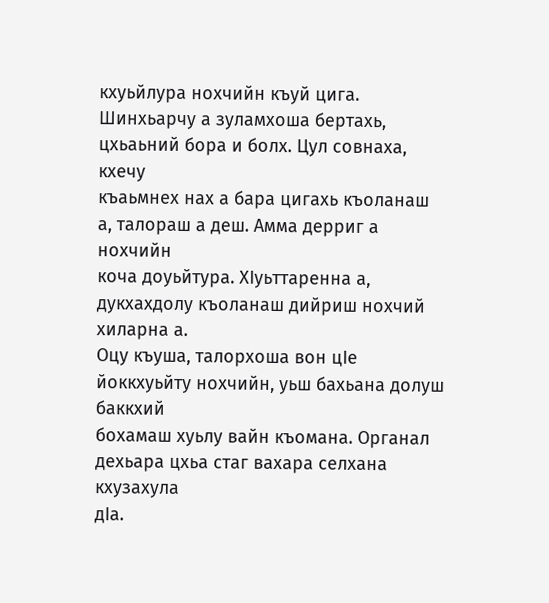кхуьйлура нохчийн къуй цига.
Шинхьарчу а зуламхоша бертахь, цхьаьний бора и болх. Цул совнаха, кхечу
къаьмнех нах а бара цигахь къоланаш а, талораш а деш. Амма дерриг а нохчийн
коча доуьйтура. ХIуьттаренна а, дукхахдолу къоланаш дийриш нохчий хиларна а.
Оцу къуша, талорхоша вон цIе йоккхуьйту нохчийн, уьш бахьана долуш баккхий
бохамаш хуьлу вайн къомана. Органал дехьара цхьа стаг вахара селхана кхузахула
дIа.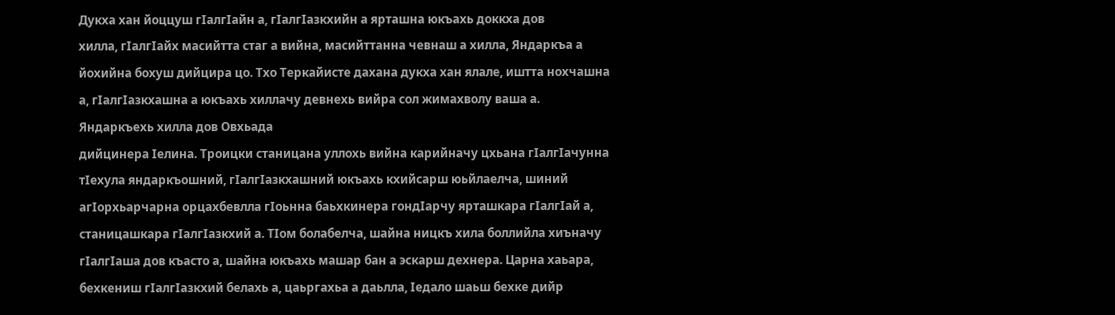Дукха хан йоццуш гIалгIайн а, гIалгIазкхийн а ярташна юкъахь доккха дов
хилла, гIалгIайх масийтта стаг а вийна, масийттанна чевнаш а хилла, Яндаркъа а
йохийна бохуш дийцира цо. Тхо Теркайисте дахана дукха хан ялале, иштта нохчашна
а, гIалгIазкхашна а юкъахь хиллачу девнехь вийра сол жимахволу ваша а.
Яндаркъехь хилла дов Овхьада
дийцинера Iелина. Троицки станицана уллохь вийна карийначу цхьана гIалгIачунна
тIехула яндаркъошний, гIалгIазкхашний юкъахь кхийсарш юьйлаелча, шиний
агIорхьарчарна орцахбевлла гIоьнна баьхкинера гондIарчу ярташкара гIалгIай а,
станицашкара гIалгIазкхий а. ТIом болабелча, шайна ницкъ хила боллийла хиъначу
гIалгIаша дов къасто а, шайна юкъахь машар бан а эскарш дехнера. Царна хаьара,
бехкениш гIалгIазкхий белахь а, цаьргахьа а даьлла, Iедало шаьш бехке дийр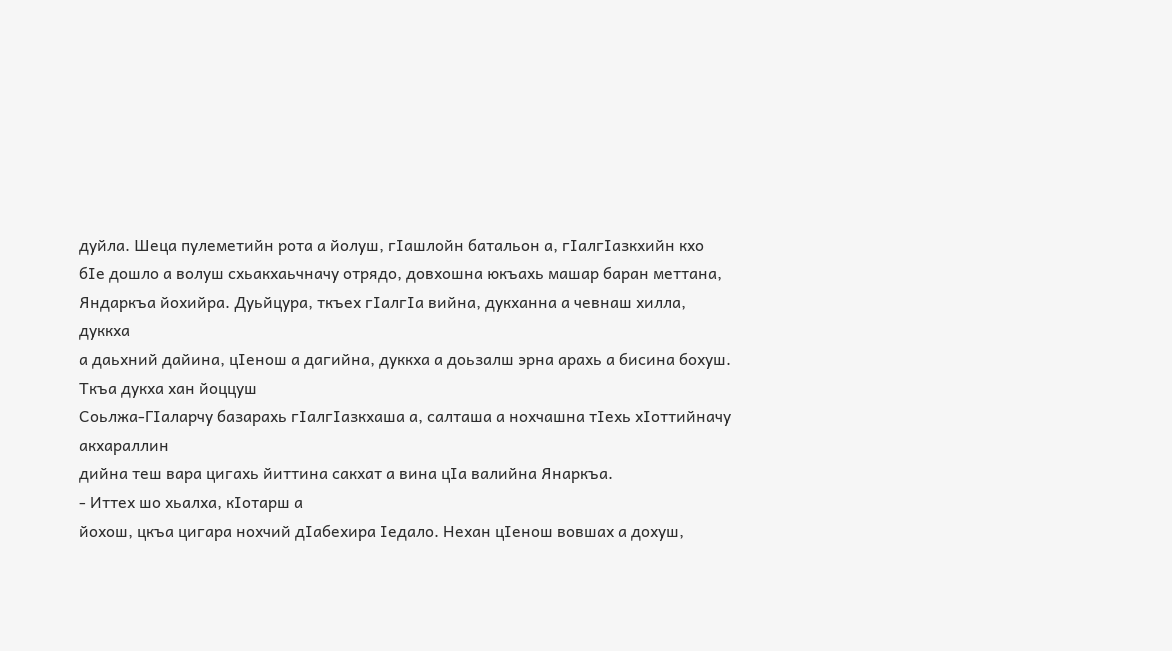дуйла. Шеца пулеметийн рота а йолуш, гIашлойн батальон а, гIалгIазкхийн кхо
бIе дошло а волуш схьакхаьчначу отрядо, довхошна юкъахь машар баран меттана,
Яндаркъа йохийра. Дуьйцура, ткъех гIалгIа вийна, дукханна а чевнаш хилла, дуккха
а даьхний дайина, цIенош а дагийна, дуккха а доьзалш эрна арахь а бисина бохуш.
Ткъа дукха хан йоццуш
Соьлжа-ГIаларчу базарахь гIалгIазкхаша а, салташа а нохчашна тIехь хIоттийначу акхараллин
дийна теш вара цигахь йиттина сакхат а вина цIа валийна Янаркъа.
- Иттех шо хьалха, кIотарш а
йохош, цкъа цигара нохчий дIабехира Iедало. Нехан цIенош вовшах а дохуш,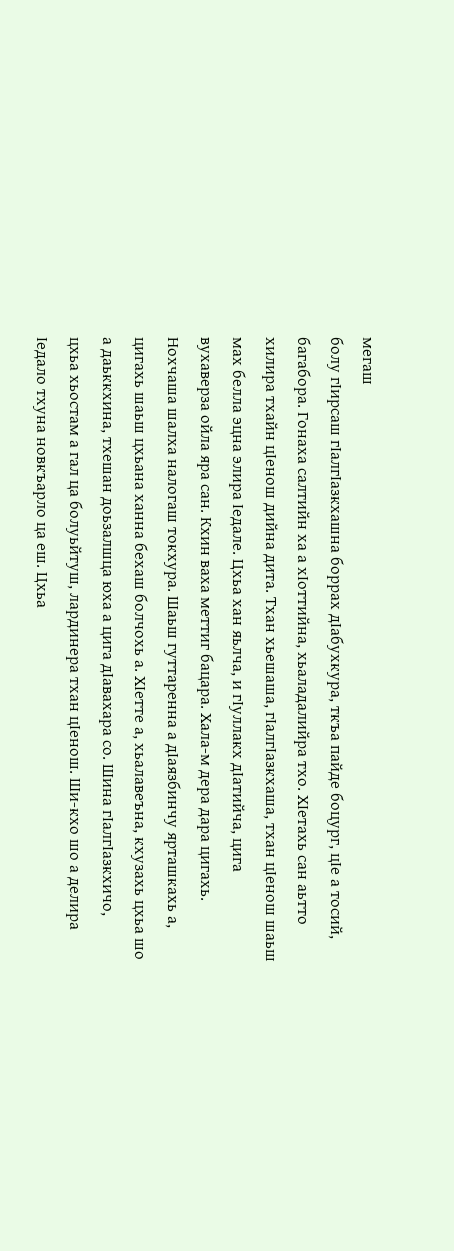мегаш
болу гIирсаш гIалгIазкхашна боррах дIабухкура, ткъа пайде боцург, цIе а тосий,
багабора. Гонаха салтийн ха а хIоттийна, хьаладалийра тхо. ХIетахь сан аьтто
хилира тхайн цIенош дийна дита. Тхан хьешаша, гIалгIазкхаша, тхан цIенош шаьш
мах белла эцна элира Iедале. Цхьа хан яьлча, и гIуллакх дIатийча, цига
вухаверза ойла яра сан. Кхин ваха меттиг бацара. Хала-м дера дара цигахь.
Нохчаша шалха налогаш токхура. Шаьш гуттаренна а дIаязбинчу ярташкахь а,
цигахь шаьш цхьана ханна бехаш болчохь а. ХIетте а, хьалавеъна, кхузахь цхьа шо
а даьккхина, тхешан доьзалшца юха а цига дIавахара со. Шина гIалгIазкхичо,
цхьа хьостам а гал ца болуьйтуш, лардинера тхан цIенош. Ши-кхо шо а делира
Iедало тхуна новкъарло ца еш. Цхьа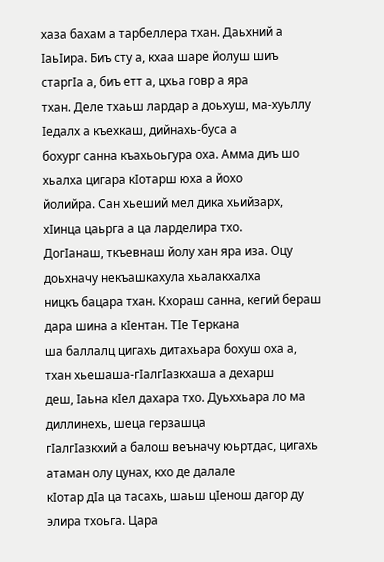хаза бахам а тарбеллера тхан. Даьхний а
IаьIира. Биъ сту а, кхаа шаре йолуш шиъ старгIа а, биъ етт а, цхьа говр а яра
тхан. Деле тхаьш лардар а доьхуш, ма-хуьллу Iедалх а къехкаш, дийнахь-буса а
бохург санна къахьоьгура оха. Амма диъ шо хьалха цигара кIотарш юха а йохо
йолийра. Сан хьеший мел дика хьийзарх, хIинца цаьрга а ца ларделира тхо.
ДогIанаш, ткъевнаш йолу хан яра иза. Оцу доьхначу некъашкахула хьалакхалха
ницкъ бацара тхан. Кхораш санна, кегий бераш дара шина а кIентан. ТIе Теркана
ша баллалц цигахь дитахьара бохуш оха а, тхан хьешаша-гIалгIазкхаша а дехарш
деш, Iаьна кIел дахара тхо. Дуьххьара ло ма диллинехь, шеца герзашца
гIалгIазкхий а балош веъначу юьртдас, цигахь атаман олу цунах, кхо де далале
кIотар дIа ца тасахь, шаьш цIенош дагор ду элира тхоьга. Цара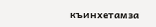къинхетамза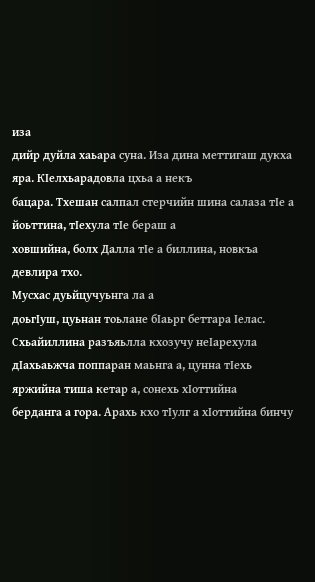иза
дийр дуйла хаьара суна. Иза дина меттигаш дукха яра. КIелхьарадовла цхьа а некъ
бацара. Тхешан салпал стерчийн шина салаза тIе а йоьттина, тIехула тIе бераш а
ховшийна, болх Далла тIе а биллина, новкъа девлира тхо.
Мусхас дуьйцучуьнга ла а
доьгIуш, цуьнан тоьлане бIаьрг беттара Iелас. Схьайиллина разъяьлла кхозучу неIарехула
дIахьаьжча поппаран маьнга а, цунна тIехь яржийна тиша кетар а, сонехь хIоттийна
берданга а гора. Арахь кхо тIулг а хIоттийна бинчу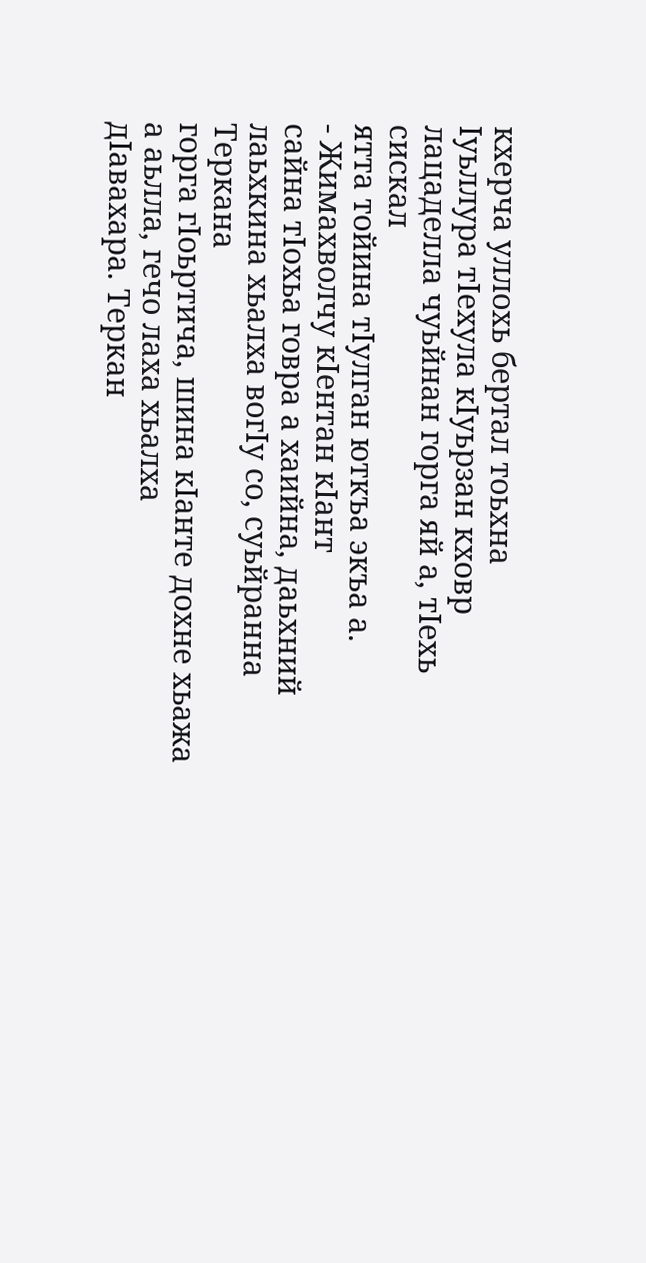кхерча уллохь бертал тоьхна
Iуьллура тIехула кIуьрзан кховр лацаделла чуьйнан горга яй а, тIехь сискал
ятта тойина тIулган юткъа экъа а.
- Жимахволчу кIентан кIант
сайна тIохьа говра а хаийна, даьхний лаьхкина хьалха вогIу со, суьйранна Теркана
горга гIоьртича, шина кIанте дохне хьажа а аьлла, гечо лаха хьалха
дIавахара. Теркан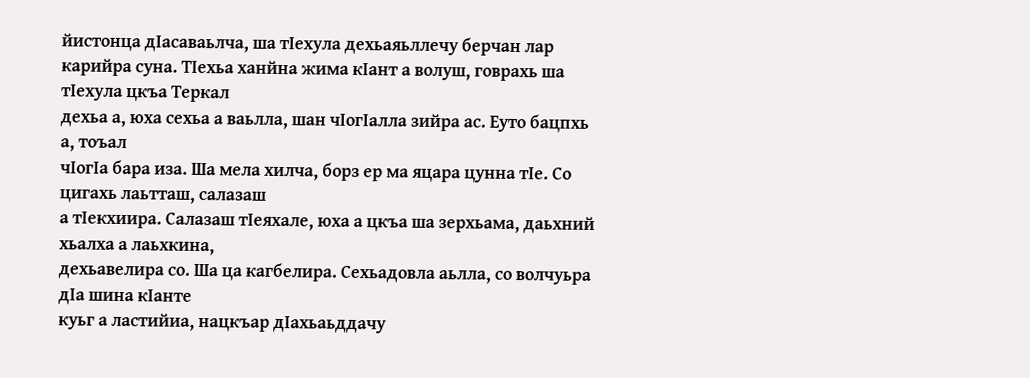йистонца дIасаваьлча, ша тIехула дехьаяьллечу берчан лар
карийра суна. ТIехьа ханйна жима кIант а волуш, говрахь ша тIехула цкъа Теркал
дехьа а, юха сехьа а ваьлла, шан чIогIалла зийра ас. Еуто бацпхь а, тоъал
чIогIа бара иза. Ша мела хилча, борз ер ма яцара цунна тIе. Со цигахь лаьтташ, салазаш
а тIекхиира. Салазаш тIеяхале, юха а цкъа ша зерхьама, даьхний хьалха а лаьхкина,
дехьавелира со. Ша ца кагбелира. Сехьадовла аьлла, со волчуьра дIа шина кIанте
куьг а ластийиа, нацкъар дIахьаьддачу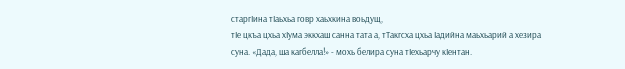старгIина тIаьхьа говр хаьхкина воьдущ,
тIе цкъа цхьа хIума эккхаш санна тата а, тТакгсха цхьа Iадийна маьхьарий а хезира
суна. «Дада, ша кагбелла!» - мохь белира суна тIехьарчу кIентан.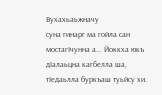Вухахьаьжначу
суна гинарг ма гойла сан мостагIчунна а... Йоккха юкъ дIалаьцна кагбелла ша,
тIедаьлла буркъаш туьйсу хи.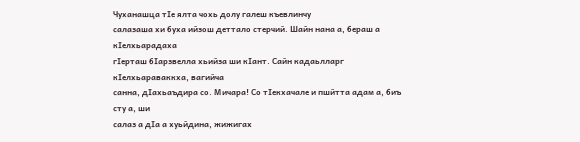Чуханашца тIе ялта чохь долу галеш къевлинчу
салазаша хи буха ийзош деттало стерчий. Шайн нана а, бераш а кIелхьарадаха
гIерташ бIарзвелла хьийза ши кIант. Сайн кадаьлларг кIелхьараваккха, вагийча
санна, дIахьаъдира со. Мичара! Со тIекхачале и пшйтта адам а, биъ сту а, ши
салаз а дIа а хуьйдина, жижигах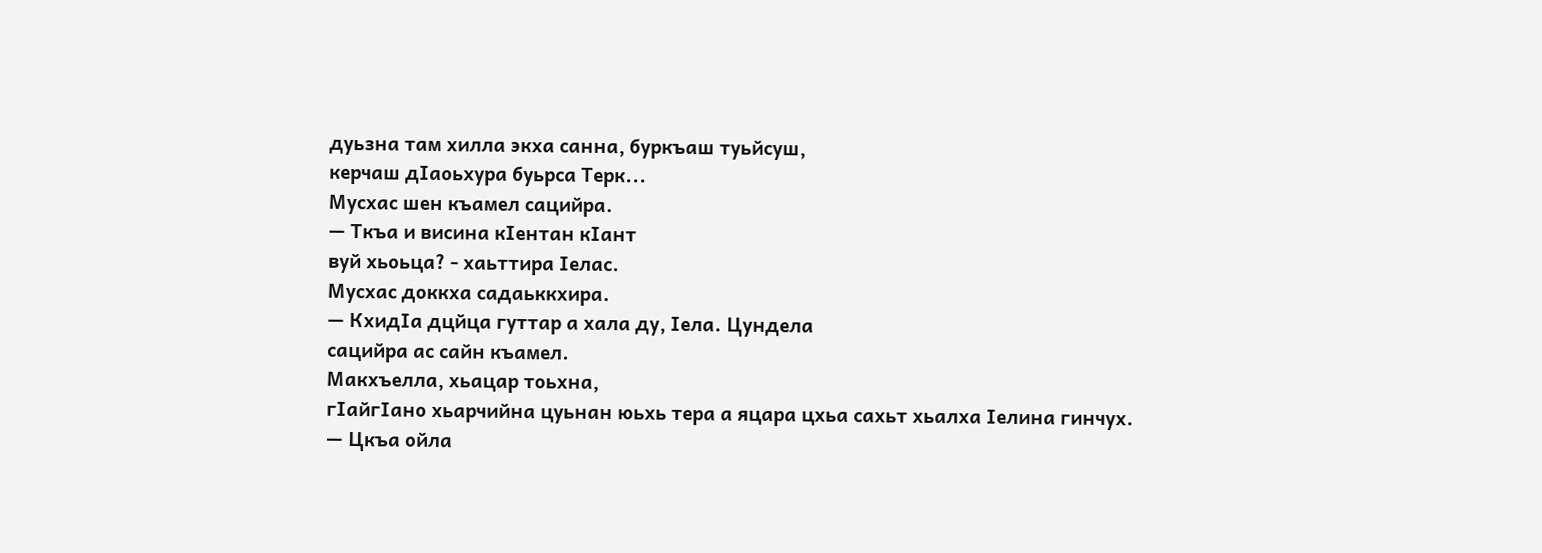дуьзна там хилла экха санна, буркъаш туьйсуш,
керчаш дIаоьхура буьрса Терк...
Мусхас шен къамел сацийра.
— Ткъа и висина кIентан кIант
вуй хьоьца? - хаьттира Iелас.
Мусхас доккха садаьккхира.
— КхидIа дцйца гуттар а хала ду, Iела. Цундела
сацийра ас сайн къамел.
Макхъелла, хьацар тоьхна,
гIайгIано хьарчийна цуьнан юьхь тера а яцара цхьа сахьт хьалха Iелина гинчух.
— Цкъа ойла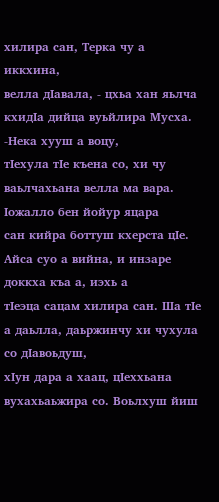хилира сан, Терка чу а иккхина,
велла дIавала, - цхьа хан яьлча кхидIа дийца вуьйлира Мусха. -Нека хууш а воцу,
тIехула тIе къена со, хи чу ваьлчахьана велла ма вара. Iожалло бен йойур яцара
сан кийра боттуш кхерста цIе. Айса суо а вийна, и инзаре доккха къа а, иэхь а
тIеэца сацам хилира сан. Ша тIе а даьлла, даьржинчу хи чухула со дIавоьдуш,
хIун дара а хаац, цIеххьана вухахьаьжира со. Воьлхуш йиш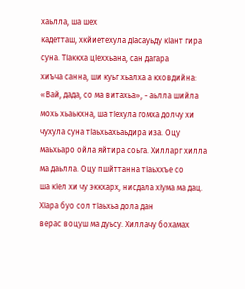хаьлла, ша шех
кадетташ, хкйиетехула дIасауьду кIант гира суна. ТIаккха цIеххьана, сан дагара
хиъча санна, ши куьг хьалха а кховдийна: «Вай, дада, со ма витахьа», - аьлла шийла
мохь хьаькхна, ша тIехула гомха долчу хи чухула суна тIаьхьахьаьдира иза. Оцу
маьхьаро ойла яйтира соьга. Хилларг хилла ма даьлла. Оцу пшйттанна тIаьххъе со
ша кIел хи чу эккхарх, нисдала хIума ма дац. ХIара буо сол тIаьхьа дола дан
верас воцуш ма дуьсу. Хиллачу бохамах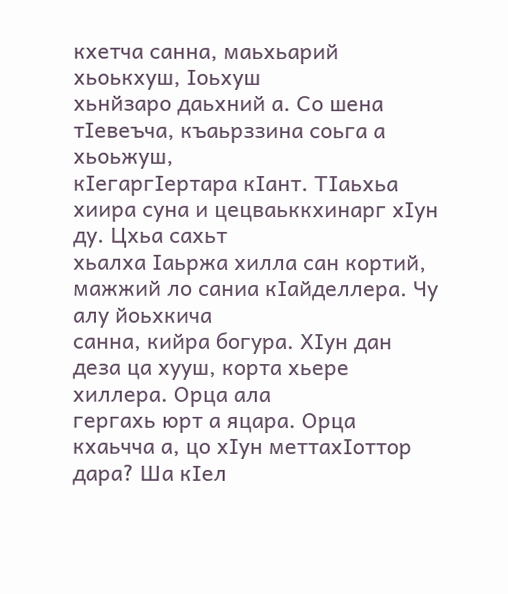кхетча санна, маьхьарий хьоькхуш, Iоьхуш
хьнйзаро даьхний а. Со шена тIевеъча, къаьрззина соьга а хьоьжуш,
кIегаргIертара кIант. ТIаьхьа хиира суна и цецваьккхинарг хIун ду. Цхьа сахьт
хьалха Iаьржа хилла сан кортий, мажжий ло саниа кIайделлера. Чу алу йоьхкича
санна, кийра богура. ХIун дан деза ца хууш, корта хьере хиллера. Орца ала
гергахь юрт а яцара. Орца кхаьчча а, цо хIун меттахIоттор дара? Ша кIел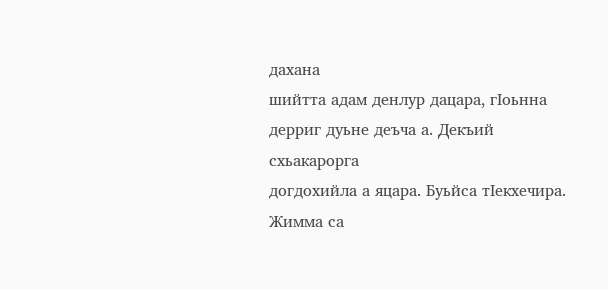дахана
шийтта адам денлур дацара, гIоьнна дерриг дуьне деъча а. Декъий схьакарорга
догдохийла а яцара. Буьйса тIекхечира. Жимма са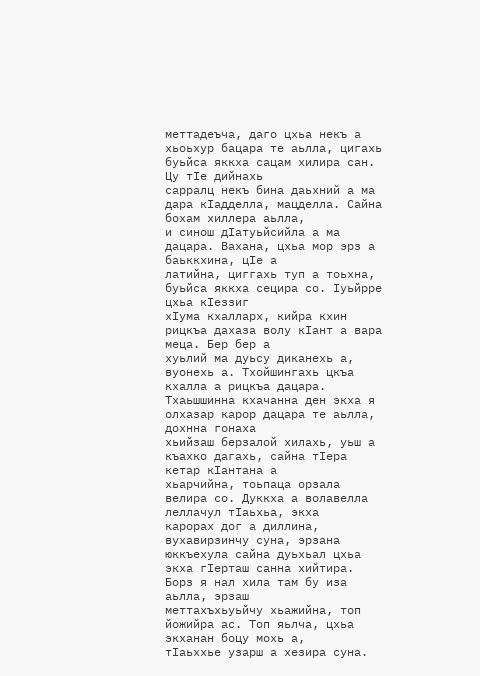меттадеъча, даго цхьа некъ а
хьоьхур бацара те аьлла, цигахь буьйса яккха сацам хилира сан. Цу тIе дийнахь
сарралц некъ бина даьхний а ма дара кIадделла, мацделла. Сайна бохам хиллера аьлла,
и синош дIатуьйсийла а ма дацара. Вахана, цхьа мор эрз а баьккхина, цIе а
латийна, циггахь туп а тоьхна, буьйса яккха сецира со. Iуьйрре цхьа кIеззиг
хIума кхалларх, кийра кхин рицкъа дахаза волу кIант а вара меца. Бер бер а
хуьлий ма дуьсу диканехь а, вуонехь а. Тхойшингахь цкъа кхалла а рицкъа дацара.
Тхаьшшинна кхачанна ден экха я олхазар карор дацара те аьлла, дохнна гонаха
хьийзаш берзалой хилахь, уьш а къахко дагахь, сайна тIера кетар кIантана а
хьарчийна, тоьпаца орзала велира со. Дуккха а волавелла леллачул тIаьхьа, экха
карорах дог а диллина, вухавирзинчу суна, эрзана юккъехула сайна дуьхьал цхьа
экха гIерташ санна хийтира. Борз я нал хила там бу иза аьлла, эрзаш
меттахъхьуьйчу хьажийна, топ йожийра ас. Топ яьлча, цхьа экханан боцу мохь а,
тIаьххье узарш а хезира суна.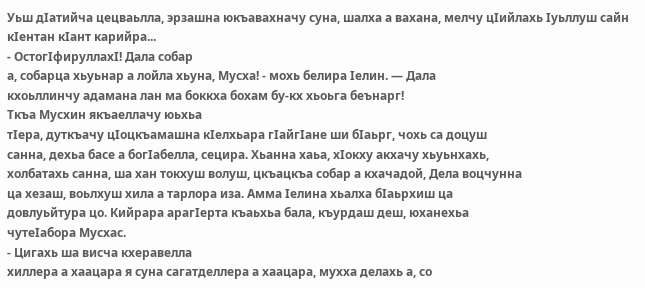Уьш дIатийча цецваьлла, эрзашна юкъавахначу суна, шалха а вахана, мелчу цIийлахь Iуьллуш сайн
кIентан кIант карийра...
- ОстогIфируллахI! Дала собар
а, собарца хьуьнар а лойла хьуна, Мусха! - мохь белира Iелин. — Дала
кхоьллинчу адамана лан ма боккха бохам бу-кх хьоьга беънарг!
Ткъа Мусхин якъаеллачу юьхьа
тIера, дуткъачу цIоцкъамашна кIелхьара гIайгIане ши бIаьрг, чохь са доцуш
санна, дехьа басе а богIабелла, сецира. Хьанна хаьа, хIокху акхачу хьуьнхахь,
холбатахь санна, ша хан токхуш волуш, цкъацкъа собар а кхачадой, Дела воцчунна
ца хезаш, воьлхуш хила а тарлора иза. Амма Iелина хьалха бIаьрхиш ца
довлуьйтура цо. Кийрара арагIерта къаьхьа бала, къурдаш деш, юханехьа
чутеIабора Мусхас.
- Цигахь ша висча кхеравелла
хиллера а хаацара я суна сагатделлера а хаацара, мухха делахь а, со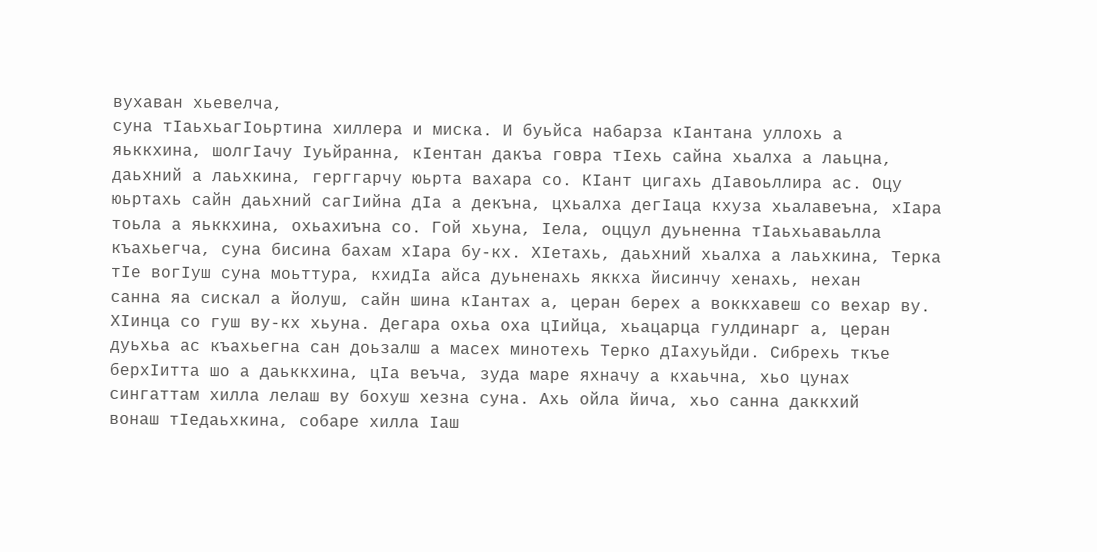вухаван хьевелча,
суна тIаьхьагIоьртина хиллера и миска. И буьйса набарза кIантана уллохь а
яьккхина, шолгIачу Iуьйранна, кIентан дакъа говра тIехь сайна хьалха а лаьцна,
даьхний а лаьхкина, герггарчу юьрта вахара со. КIант цигахь дIавоьллира ас. Оцу
юьртахь сайн даьхний сагIийна дIа а декъна, цхьалха дегIаца кхуза хьалавеъна, хIара
тоьла а яьккхина, охьахиъна со. Гой хьуна, Iела, оццул дуьненна тIаьхьаваьлла
къахьегча, суна бисина бахам хIара бу-кх. ХIетахь, даьхний хьалха а лаьхкина, Терка
тIе вогIуш суна моьттура, кхидIа айса дуьненахь яккха йисинчу хенахь, нехан
санна яа сискал а йолуш, сайн шина кIантах а, церан берех а воккхавеш со вехар ву.
ХIинца со гуш ву-кх хьуна. Дегара охьа оха цIийца, хьацарца гулдинарг а, церан
дуьхьа ас къахьегна сан доьзалш а масех минотехь Терко дIахуьйди. Сибрехь ткъе
берхIитта шо а даьккхина, цIа веъча, зуда маре яхначу а кхаьчна, хьо цунах
сингаттам хилла лелаш ву бохуш хезна суна. Ахь ойла йича, хьо санна даккхий
вонаш тIедаьхкина, собаре хилла Iаш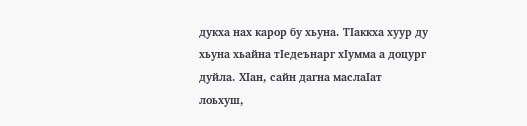дукха нах карор бу хьуна. ТIаккха хуур ду
хьуна хьайна тIедеънарг хIумма а доцург дуйла. ХIан, сайн дагна маслаIат
лоьхуш,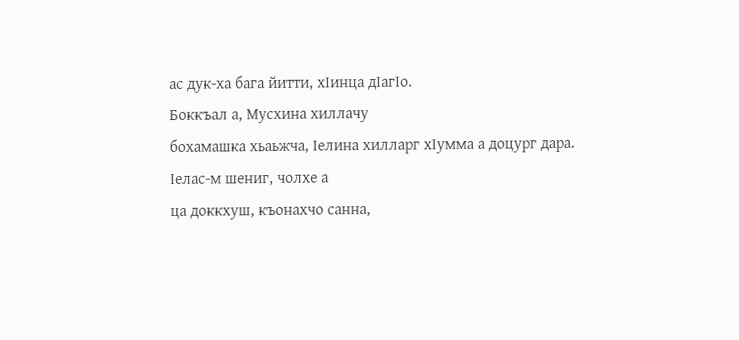ас дук-ха бага йитти, хIинца дIагIо.
Боккъал а, Мусхина хиллачу
бохамашка хьаьжча, Iелина хилларг хIумма а доцург дара. Iелас-м шениг, чолхе а
ца доккхуш, къонахчо санна,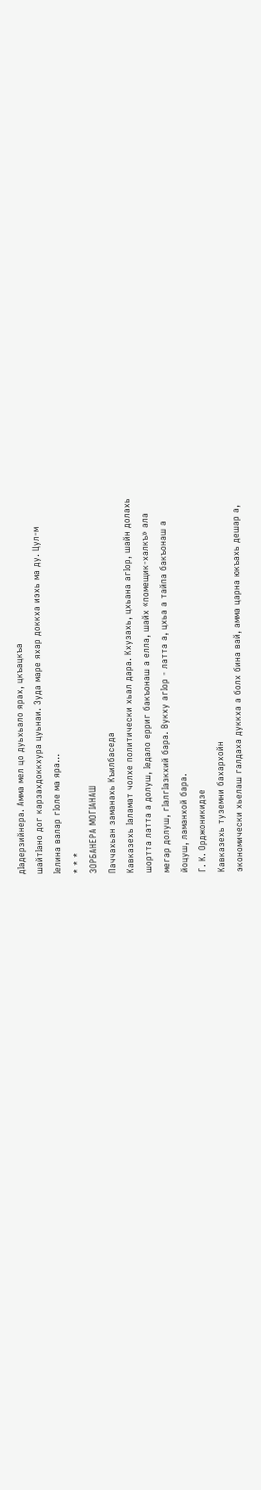дIадерзийнера. Амма мел цо дуьхьало ярах, цкъацкъа
шайтIано дог карзахдоккхура цуьнаи. Зуда маре яхар доккха иэхь ма ду. Цул-м
Iелина валар гIоле ма яра...
* * *
ЗОРБАНЕРА МОГIАНАШ
Паччахьан заманахь Къилбаседа
Кавказехь Iаламат чолхе политически хьал дара. Кхузахь, цхьана агIор, шайн долахь
шортта латта а долуш, Iедало ерриг бакъонаш а елла, шайх «помещик-халкъ» ала
мегар долуш, гIалгIазкхий бара. Вукху агIор - латта а, цхьа а тайпа бакъонаш а
йоцуш, ламанхой бара.
Г. К. Орджоникидзе
Кавказехь туземни бахархойн
экономически хьелаш галдаха дуккха а болх бина вай, амма царна юкъахь дешар а,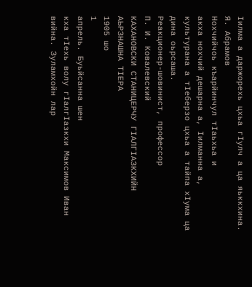Iилма а даржорехь цхьа гIулч а ца яьккхина.
Я. Абрамов
Нохчийчоь къарйинчул тIаьхьа и
акха нохчий дешарна а, Iилманна а, культурана а тIеберзо цхьа а тайпа хIума ца
дина оьрсаша.
Реакционер-шовинист, профессор
П. И. Ковалевский
КАХАНОВСКИ СТАНИЦЕРЧУ ГIАЛГIАЗКХИЙН
АЬРЗНАШНА ТIЕРА
1905 шо
1
апрель. Буьйсанна шен
кха тIехь волу гIалгIазкхи Максимов Иван вийна. Зуламхойн лар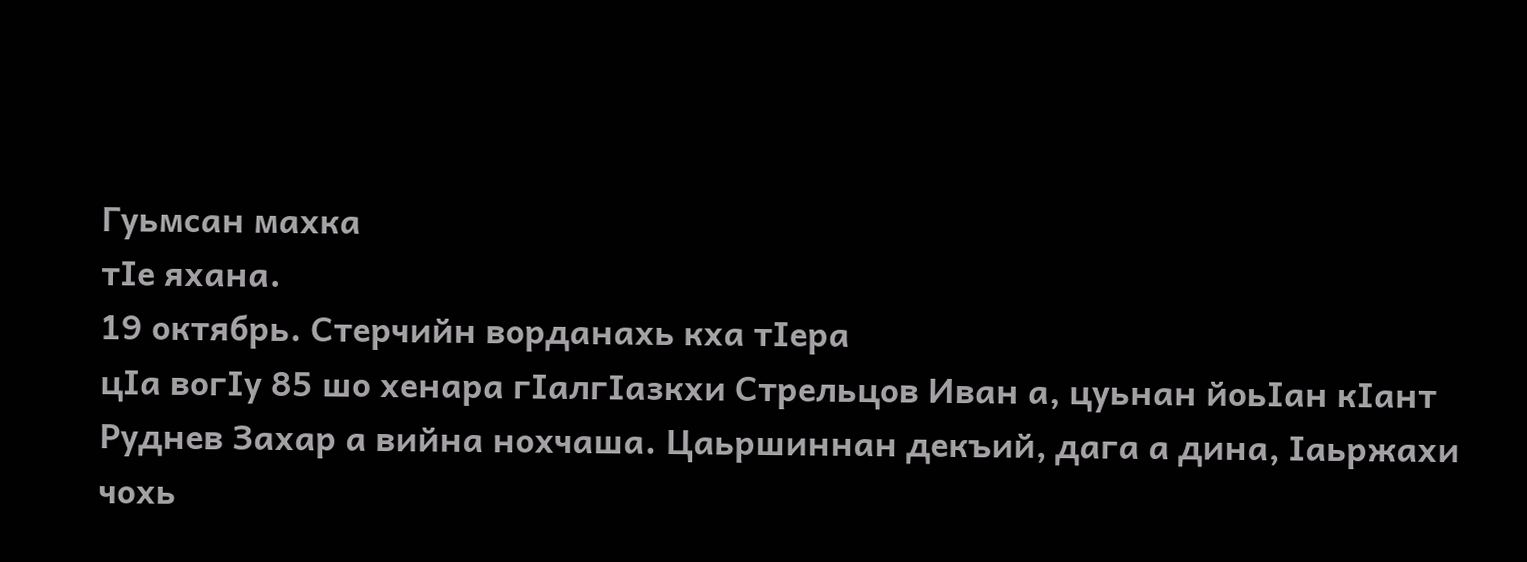Гуьмсан махка
тIе яхана.
19 октябрь. Стерчийн ворданахь кха тIера
цIа вогIу 85 шо хенара гIалгIазкхи Стрельцов Иван а, цуьнан йоьIан кIант
Руднев Захар а вийна нохчаша. Цаьршиннан декъий, дага а дина, Iаьржахи чохь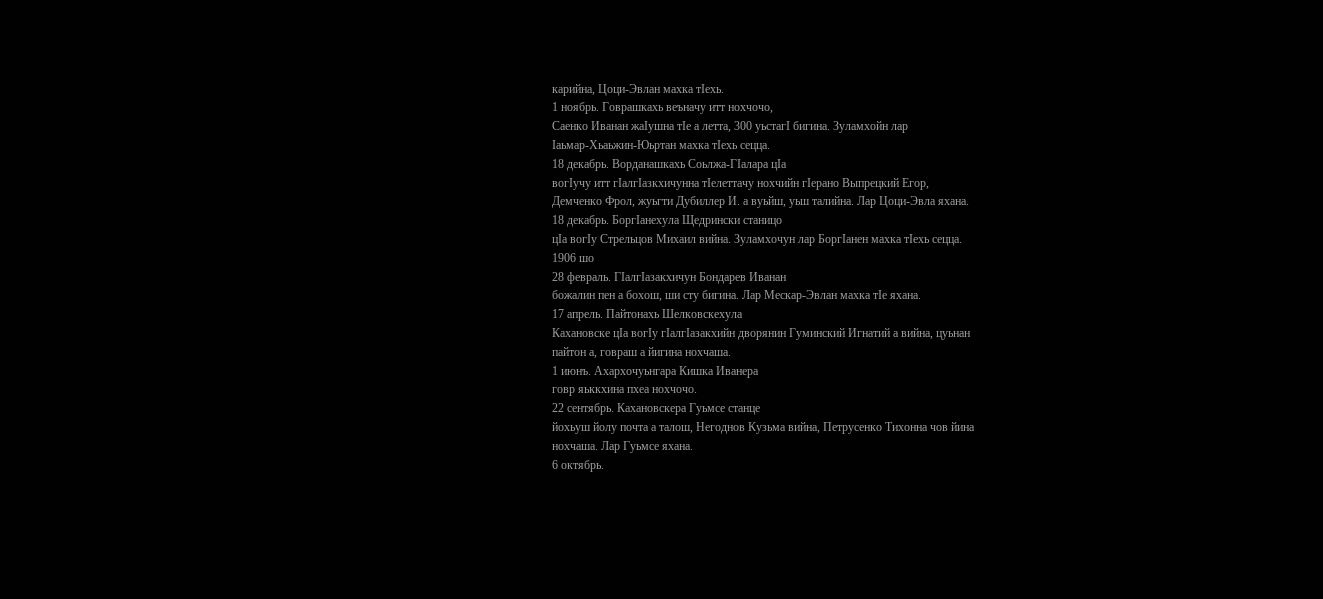карийна, Цоци-Эвлан махка тIехь.
1 ноябрь. Говрашкахь веъначу итт нохчочо,
Саенко Иванан жаIушна тIе а летта, 300 уьстагI бигина. Зуламхойн лар
Iаьмар-Хьаьжин-Юьртан махка тIехь сецца.
18 декабрь. Ворданашкахь Соьлжа-ГIалара цIа
вогIучу итт гIалгIазкхичунна тIелеттачу нохчийн гIерано Выпрецкий Егор,
Демченко Фрол, жуьгти Дубиллер И. а вуьйш, уьш талийна. Лар Цоци-Эвла яхана.
18 декабрь. БоргIанехула Щедрински станицо
цIа вогIу Стрельцов Михаил вийна. Зуламхочун лар БоргIанен махка тIехь сецца.
1906 шо
28 февраль. ГIалгIазакхичун Бондарев Иванан
божалин пен а бохош, ши сту бигина. Лар Мескар-Эвлан махка тIе яхана.
17 апрель. Пайтонахь Шелковскехула
Кахановске цIа вогIу гIалгIазакхийн дворянин Гуминский Игнатий а вийна, цуьнан
пайтон а, говраш а йигина нохчаша.
1 июнъ. Ахархочуьнгара Кишка Иванера
говр яьккхина пхеа нохчочо.
22 сентябрь. Кахановскера Гуьмсе станце
йохьуш йолу почта а талош, Негоднов Кузьма вийна, Петрусенко Тихонна чов йина
нохчаша. Лар Гуьмсе яхана.
6 октябрь.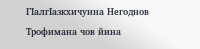ГIалгIазкхичунна Негоднов
Трофимана чов йина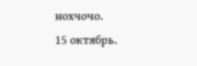нохчочо.
15 октябрь.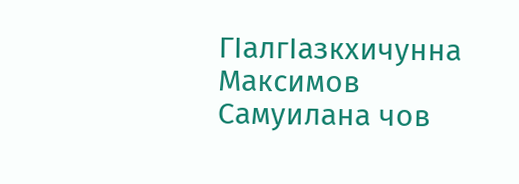ГIалгIазкхичунна Максимов
Самуилана чов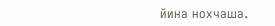йина нохчаша.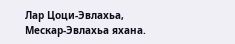Лар Цоци-Эвлахьа, Мескар-Эвлахьа яхана.